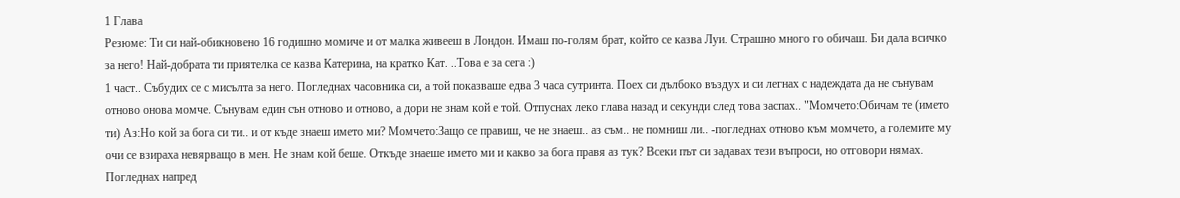1 Глава
Резюме: Ти си най-обикновено 16 годишно момиче и от малка живееш в Лондон. Имаш по-голям брат, който се казва Луи. Страшно много го обичаш. Би дала всичко за него! Най-добрата ти приятелка се казва Катерина, на кратко Кат. ..Това е за сега :)
1 част.. Събудих се с мисълта за него. Погледнах часовника си, а той показваше едва 3 часа сутринта. Поех си дълбоко въздух и си легнах с надеждата да не сънувам отново онова момче. Сънувам един сън отново и отново, а дори не знам кой е той. Отпуснах леко глава назад и секунди след това заспах.. "Момчето:Обичам те (името ти) Аз:Но кой за бога си ти.. и от къде знаеш името ми? Момчето:Защо се правиш, че не знаеш.. аз съм.. не помниш ли.. -погледнах отново към момчето, а големите му очи се взираха невярващо в мен. Не знам кой беше. Откъде знаеше името ми и какво за бога правя аз тук? Всеки път си задавах тези въпроси, но отговори нямах. Погледнах напред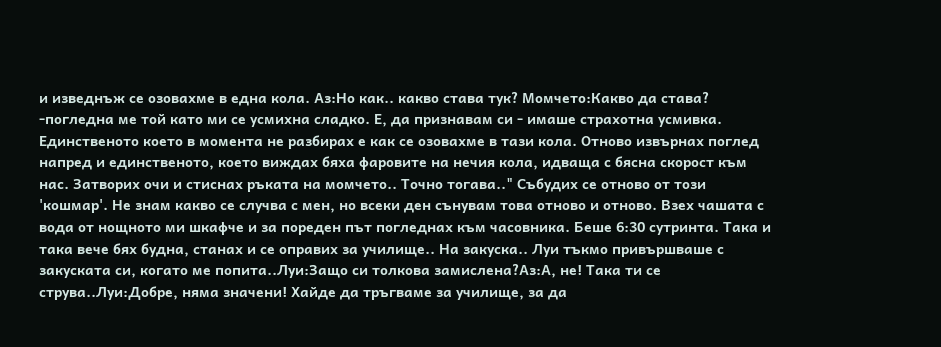и изведнъж се озовахме в една кола. Аз:Но как.. какво става тук? Момчето:Какво да става? -погледна ме той като ми се усмихна сладко. Е, да признавам си - имаше страхотна усмивка. Единственото което в момента не разбирах е как се озовахме в тази кола. Отново извърнах поглед напред и единственото, което виждах бяха фаровите на нечия кола, идваща с бясна скорост към нас. Затворих очи и стиснах ръката на момчето.. Точно тогава.." Събудих се отново от този 'кошмар'. Не знам какво се случва с мен, но всеки ден сънувам това отново и отново. Взех чашата с вода от нощното ми шкафче и за пореден път погледнах към часовника. Беше 6:30 сутринта. Така и така вече бях будна, станах и се оправих за училище.. На закуска.. Луи тъкмо привършваше с закуската си, когато ме попита..Луи:Защо си толкова замислена?Аз:А, не! Така ти се струва..Луи:Добре, няма значени! Хайде да тръгваме за училище, за да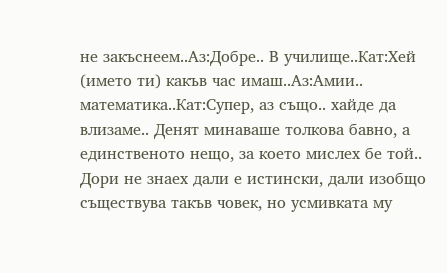не закъснеем..Аз:Добре.. В училище..Кат:Хей (името ти) какъв час имаш..Аз:Амии.. математика..Кат:Супер, аз също.. хайде да влизаме.. Денят минаваше толкова бавно, а единственото нещо, за което мислех бе той.. Дори не знаех дали е истински, дали изобщо съществува такъв човек, но усмивката му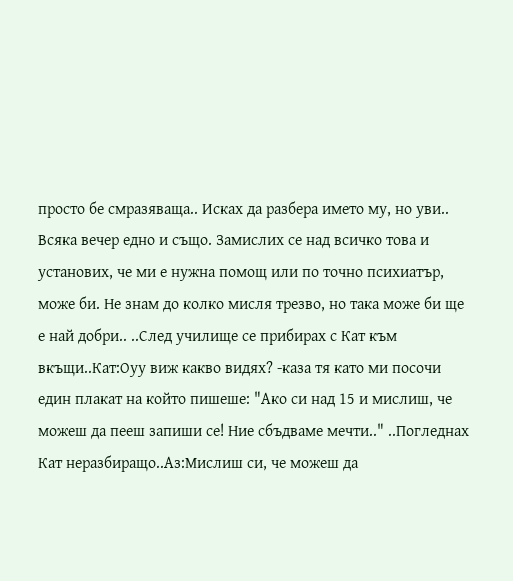просто бе смразяваща.. Исках да разбера името му, но уви.. Всяка вечер едно и също. Замислих се над всичко това и установих, че ми е нужна помощ или по точно психиатър, може би. Не знам до колко мисля трезво, но така може би ще е най добри.. ..След училище се прибирах с Кат към вкъщи..Кат:Оуу виж какво видях? -каза тя като ми посочи един плакат на който пишеше: "Ако си над 15 и мислиш, че можеш да пееш запиши се! Ние сбъдваме мечти.." ..Погледнах Кат неразбиращо..Аз:Мислиш си, че можеш да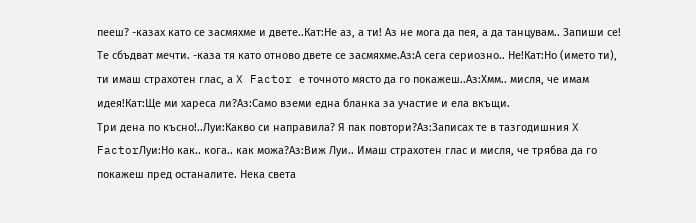пееш? -казах като се засмяхме и двете..Кат:Не аз, а ти! Аз не мога да пея, а да танцувам.. Запиши се! Те сбъдват мечти. -каза тя като отново двете се засмяхме.Аз:А сега сериозно.. Не!Кат:Но (името ти), ти имаш страхотен глас, а X Factor е точното място да го покажеш..Аз:Хмм.. мисля, че имам идея!Кат:Ще ми хареса ли?Аз:Само вземи една бланка за участие и ела вкъщи.
Три дена по късно!..Луи:Какво си направила? Я пак повтори?Аз:Записах те в тазгодишния X FactorЛуи:Но как.. кога.. как можа?Аз:Виж Луи.. Имаш страхотен глас и мисля, че трябва да го покажеш пред останалите. Нека света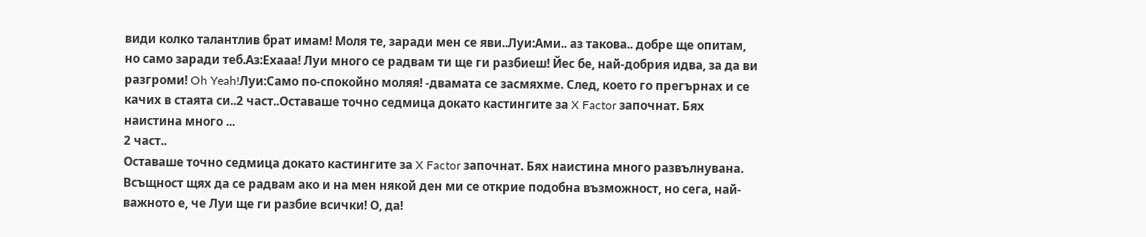види колко талантлив брат имам! Моля те, заради мен се яви..Луи:Ами.. аз такова.. добре ще опитам, но само заради теб.Аз:Ехааа! Луи много се радвам ти ще ги разбиеш! Йес бе, най-добрия идва, за да ви разгроми! Oh Yeah!Луи:Само по-спокойно моляя! -двамата се засмяхме. След, което го прегърнах и се качих в стаята си..2 част..Оставаше точно седмица докато кастингите за X Factor започнат. Бях наистина много ...
2 част..
Оставаше точно седмица докато кастингите за X Factor започнат. Бях наистина много развълнувана. Всъщност щях да се радвам ако и на мен някой ден ми се открие подобна възможност, но сега, най-важното е, че Луи ще ги разбие всички! О, да!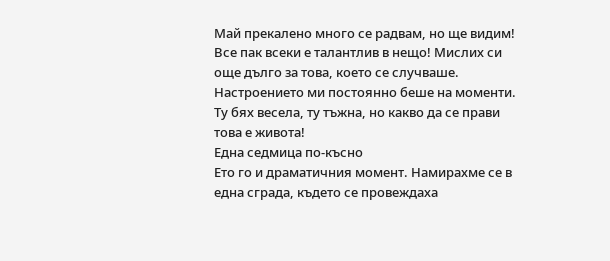Май прекалено много се радвам, но ще видим! Все пак всеки е талантлив в нещо! Мислих си още дълго за това, което се случваше. Настроението ми постоянно беше на моменти. Ту бях весела, ту тъжна, но какво да се прави това е живота!
Eдна седмица по-късно
Ето го и драматичния момент. Намирахме се в една сграда, където се провеждаха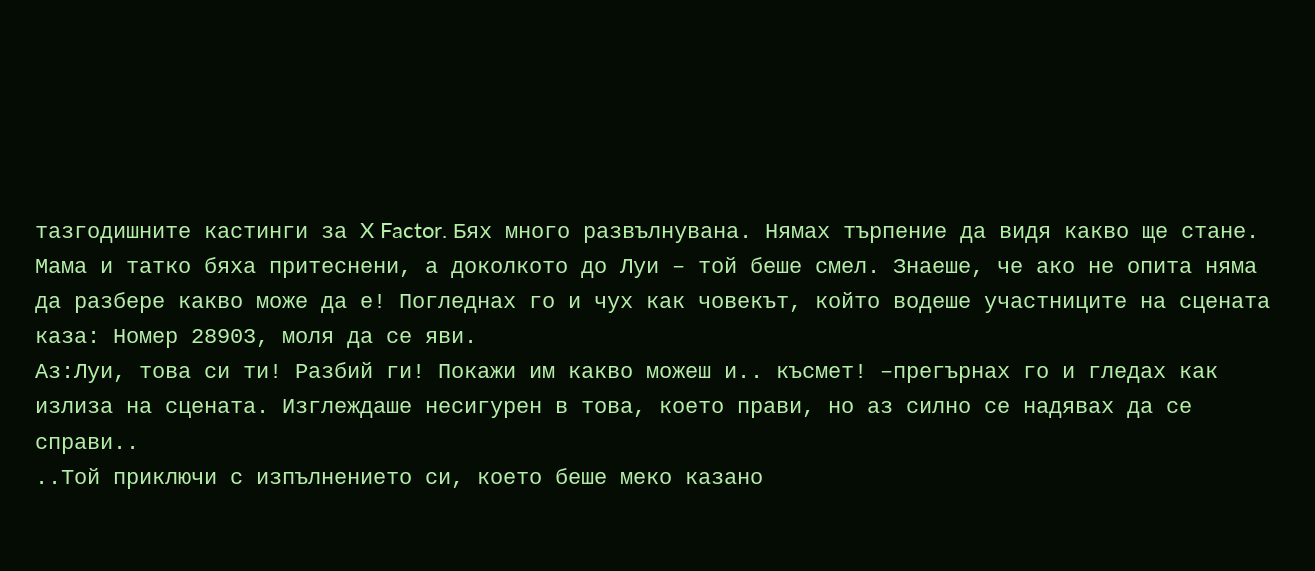тазгодишните кастинги за X Factor. Бях много развълнувана. Нямах търпение да видя какво ще стане. Мама и татко бяха притеснени, а доколкото до Луи – той беше смел. Знаеше, че ако не опита няма да разбере какво може да е! Погледнах го и чух как човекът, който водеше участниците на сцената каза: Номер 28903, моля да се яви.
Аз:Луи, това си ти! Разбий ги! Покажи им какво можеш и.. късмет! –прегърнах го и гледах как излиза на сцената. Изглеждаше несигурен в това, което прави, но аз силно се надявах да се справи..
..Той приключи с изпълнението си, което беше меко казано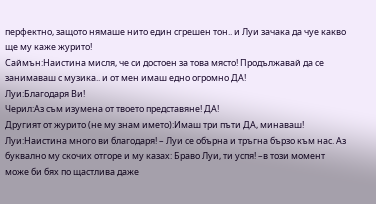перфектно, защото нямаше нито един сгрешен тон.. и Луи зачака да чуе какво ще му каже журито!
Саймън:Наистина мисля, че си достоен за това място! Продължавай да се занимаваш с музика.. и от мен имаш едно огромно ДА!
Луи:Благодаря Ви!
Черил:Аз съм изумена от твоето представяне! ДА!
Другият от журито (не му знам името):Имаш три пъти ДА, минаваш!
Луи:Наистина много ви благодаря! – Луи се обърна и тръгна бързо към нас. Аз буквално му скочих отгоре и му казах: Браво Луи, ти успя! –в този момент може би бях по щастлива даже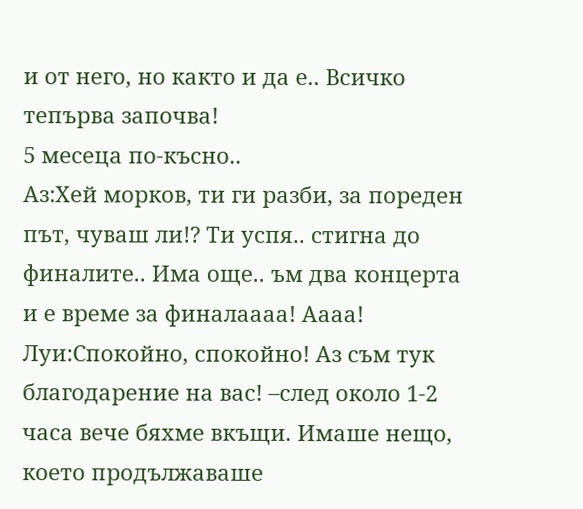и от него, но както и да е.. Всичко тепърва започва!
5 месеца по-късно..
Аз:Хей морков, ти ги разби, за пореден път, чуваш ли!? Ти успя.. стигна до финалите.. Има още.. ъм два концерта и е време за финалаааа! Аааа!
Луи:Спокойно, спокойно! Аз съм тук благодарение на вас! –след около 1-2 часа вече бяхме вкъщи. Имаше нещо, което продължаваше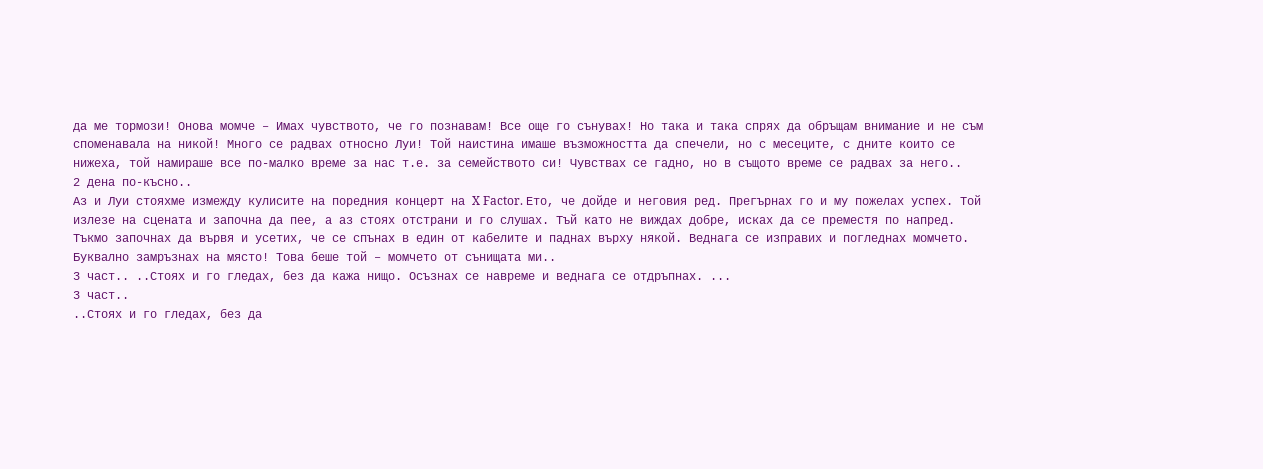да ме тормози! Онова момче – Имах чувството, че го познавам! Все още го сънувах! Но така и така спрях да обръщам внимание и не съм споменавала на никой! Много се радвах относно Луи! Той наистина имаше възможността да спечели, но с месеците, с дните които се нижеха, той намираше все по-малко време за нас т.е. за семейството си! Чувствах се гадно, но в същото време се радвах за него..
2 дена по-късно..
Аз и Луи стояхме измежду кулисите на поредния концерт на X Factor. Ето, че дойде и неговия ред. Прегърнах го и му пожелах успех. Той излезе на сцената и започна да пее, а аз стоях отстрани и го слушах. Тъй като не виждах добре, исках да се преместя по напред. Тъкмо започнах да вървя и усетих, че се спънах в един от кабелите и паднах върху някой. Веднага се изправих и погледнах момчето. Буквално замръзнах на място! Това беше той – момчето от сънищата ми..
3 част.. ..Стоях и го гледах, без да кажа нищо. Осъзнах се навреме и веднага се отдръпнах. ...
3 част..
..Стоях и го гледах, без да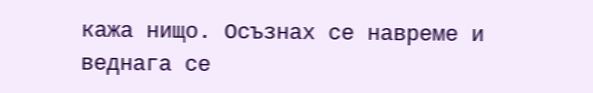кажа нищо. Осъзнах се навреме и веднага се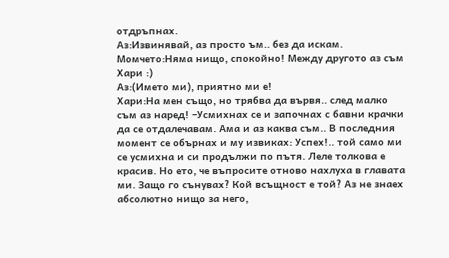отдръпнах.
Аз:Извинявай, аз просто ъм.. без да искам.
Момчето:Няма нищо, спокойно! Между другото аз съм Хари :)
Аз:(Името ми), приятно ми е!
Хари:На мен също, но трябва да вървя.. след малко съм аз наред! –Усмихнах се и започнах с бавни крачки да се отдалечавам. Ама и аз каква съм.. В последния момент се обърнах и му извиках: Успех!.. той само ми се усмихна и си продължи по пътя. Леле толкова е красив. Но ето, че въпросите отново нахлуха в главата ми. Защо го сънувах? Кой всъщност е той? Аз не знаех абсолютно нищо за него,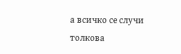а всичко се случи толкова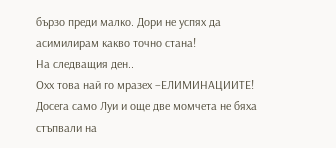бързо преди малко. Дори не успях да асимилирам какво точно стана!
На следващия ден..
Охх това най го мразех –ЕЛИМИНАЦИИТЕ! Досега само Луи и още две момчета не бяха стъпвали на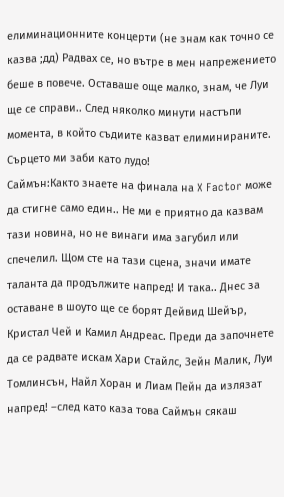елиминационните концерти (не знам как точно се казва ;дд) Радвах се, но вътре в мен напрежението беше в повече. Оставаше още малко, знам, че Луи ще се справи.. След няколко минути настъпи момента, в който съдиите казват елиминираните. Сърцето ми заби като лудо!
Саймън:Както знаете на финала на X Factor може да стигне само един.. Не ми е приятно да казвам тази новина, но не винаги има загубил или спечелил. Щом сте на тази сцена, значи имате таланта да продължите напред! И така.. Днес за оставане в шоуто ще се борят Дейвид Шейър, Кристал Чей и Камил Андреас. Преди да започнете да се радвате искам Хари Стайлс, Зейн Малик, Луи Томлинсън, Найл Хоран и Лиам Пейн да излязат напред! –след като каза това Саймън сякаш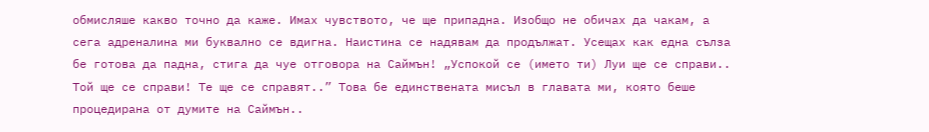обмисляше какво точно да каже. Имах чувството, че ще припадна. Изобщо не обичах да чакам, а сега адреналина ми буквално се вдигна. Наистина се надявам да продължат. Усещах как една сълза бе готова да падна, стига да чуе отговора на Саймън! „Успокой се (името ти) Луи ще се справи.. Той ще се справи! Те ще се справят..” Това бе единствената мисъл в главата ми, която беше процедирана от думите на Саймън..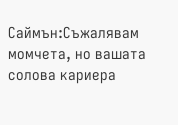Саймън:Съжалявам момчета, но вашата солова кариера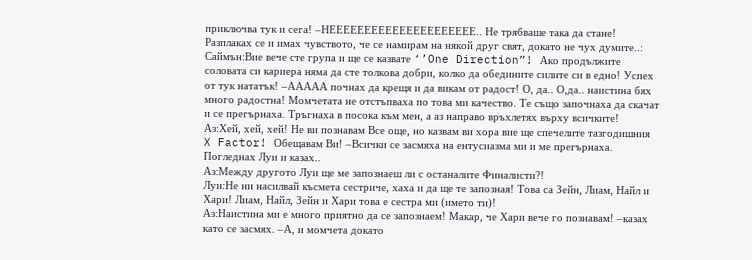приключва тук и сега! –НЕЕЕЕЕЕЕЕЕЕЕЕЕЕЕЕЕЕЕЕЕ.. Не трябваше така да стане! Разплаках се и имах чувството, че се намирам на някой друг свят, докато не чух думите..:
Саймън:Вие вече сте група и ще се казвате ‘’One Direction”! Ако продължите соловата си кариера няма да сте толкова добри, колко да обедините силите си в едно! Успех от тук нататък! –ААААА почнах да крещя и да викам от радост! О, да.. О,да.. наистина бях много радостна! Момчетата не отстъпваха по това ми качество. Те също започнаха да скачат и се прегърнаха. Тръгнаха в посока към мен, а аз направо връхлетях върху всичките!
Аз:Хей, хей, хей! Не ви познавам Все още, но казвам ви хора вие ще спечелите тазгодишния X Factor! Обещавам Ви! –Всички се засмяха на ентусиазма ми и ме прегърнаха. Погледнах Луи и казах..
Аз:Между другото Луи ще ме запознаеш ли с останалите Финалисти?!
Луи:Не ни насилвай късмета сестриче, хаха и да ще те запозная! Това са Зейн, Лиам, Найл и Хари! Лиам, Найл, Зейн и Хари това е сестра ми (името ти)!
Аз:Наистина ми е много приятно да се запознаем! Макар, че Хари вече го познавам! –казах като се засмях. –А, и момчета докато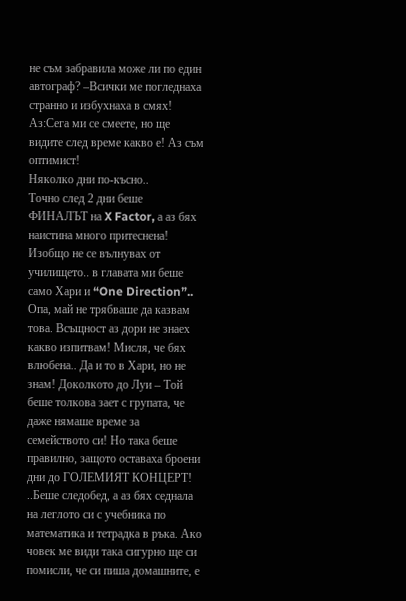не съм забравила може ли по един автограф? –Всички ме погледнаха странно и избухнаха в смях!
Аз:Сега ми се смеете, но ще видите след време какво е! Аз съм оптимист!
Няколко дни по-късно..
Точно след 2 дни беше ФИНАЛЪТ на X Factor, а аз бях наистина много притеснена! Изобщо не се вълнувах от училището.. в главата ми беше само Хари и “One Direction”.. Опа, май не трябваше да казвам това. Всъщност аз дори не знаех какво изпитвам! Мисля, че бях влюбена.. Да и то в Хари, но не знам! Доколкото до Луи – Той беше толкова зает с групата, че даже нямаше време за семейството си! Но така беше правилно, защото оставаха броени дни до ГОЛЕМИЯТ КОНЦЕРТ!
..Беше следобед, а аз бях седнала на леглото си с учебника по математика и тетрадка в ръка. Ако човек ме види така сигурно ще си помисли, че си пиша домашните, е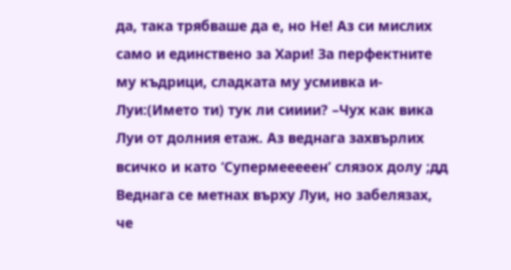да, така трябваше да е, но Не! Аз си мислих само и единствено за Хари! За перфектните му къдрици, сладката му усмивка и-
Луи:(Името ти) тук ли сииии? –Чух как вика Луи от долния етаж. Аз веднага захвърлих всичко и като ‘Супермееееен’ слязох долу ;дд Веднага се метнах върху Луи, но забелязах, че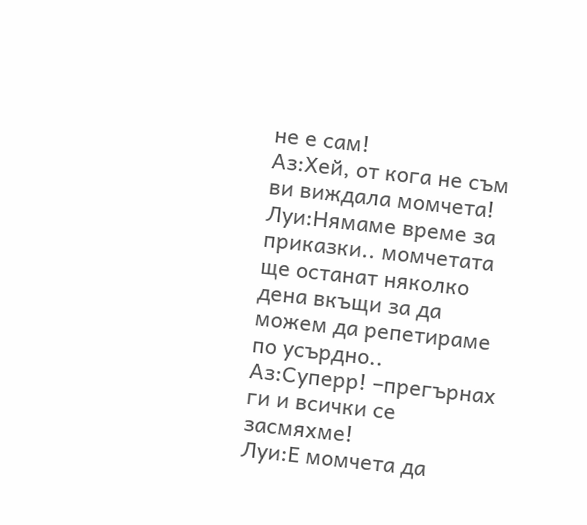не е сам!
Аз:Хей, от кога не съм ви виждала момчета!
Луи:Нямаме време за приказки.. момчетата ще останат няколко дена вкъщи за да можем да репетираме по усърдно..
Аз:Суперр! –прегърнах ги и всички се засмяхме!
Луи:Е момчета да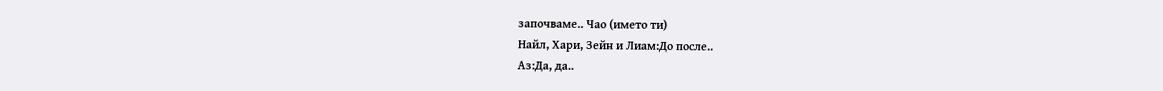започваме.. Чао (името ти)
Найл, Хари, Зейн и Лиам:До после..
Аз:Да, да..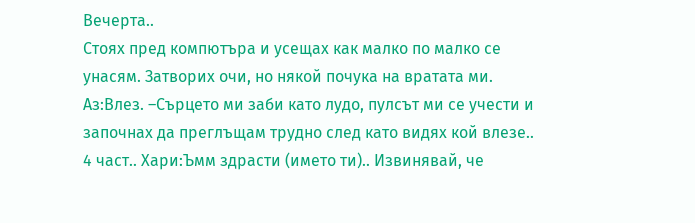Вечерта..
Стоях пред компютъра и усещах как малко по малко се унасям. Затворих очи, но някой почука на вратата ми.
Аз:Влез. –Сърцето ми заби като лудо, пулсът ми се учести и започнах да преглъщам трудно след като видях кой влезе..
4 част.. Хари:Ъмм здрасти (името ти).. Извинявай, че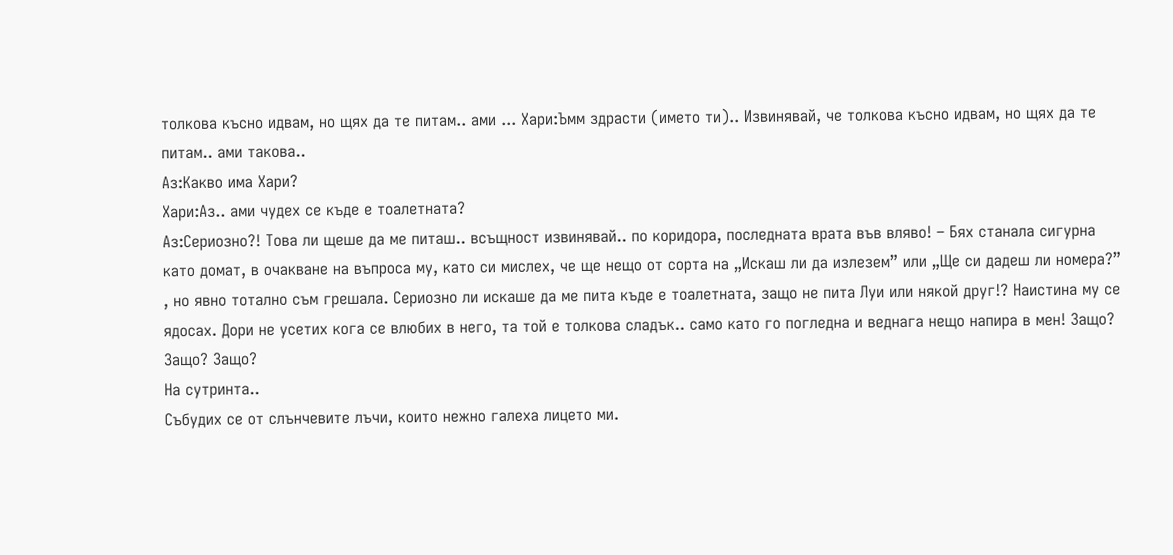толкова късно идвам, но щях да те питам.. ами ... Хари:Ъмм здрасти (името ти).. Извинявай, че толкова късно идвам, но щях да те питам.. ами такова..
Аз:Какво има Хари?
Хари:Аз.. ами чудех се къде е тоалетната?
Аз:Сериозно?! Това ли щеше да ме питаш.. всъщност извинявай.. по коридора, последната врата във вляво! – Бях станала сигурна като домат, в очакване на въпроса му, като си мислех, че ще нещо от сорта на „Искаш ли да излезем” или „Ще си дадеш ли номера?” , но явно тотално съм грешала. Сериозно ли искаше да ме пита къде е тоалетната, защо не пита Луи или някой друг!? Наистина му се ядосах. Дори не усетих кога се влюбих в него, та той е толкова сладък.. само като го погледна и веднага нещо напира в мен! Защо? Защо? Защо?
На сутринта..
Събудих се от слънчевите лъчи, които нежно галеха лицето ми.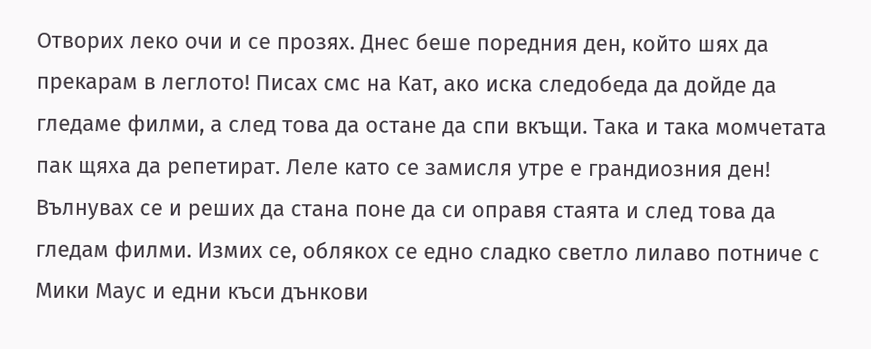Отворих леко очи и се прозях. Днес беше поредния ден, който шях да прекарам в леглото! Писах смс на Кат, ако иска следобеда да дойде да гледаме филми, а след това да остане да спи вкъщи. Така и така момчетата пак щяха да репетират. Леле като се замисля утре е грандиозния ден! Вълнувах се и реших да стана поне да си оправя стаята и след това да гледам филми. Измих се, облякох се едно сладко светло лилаво потниче с Мики Маус и едни къси дънкови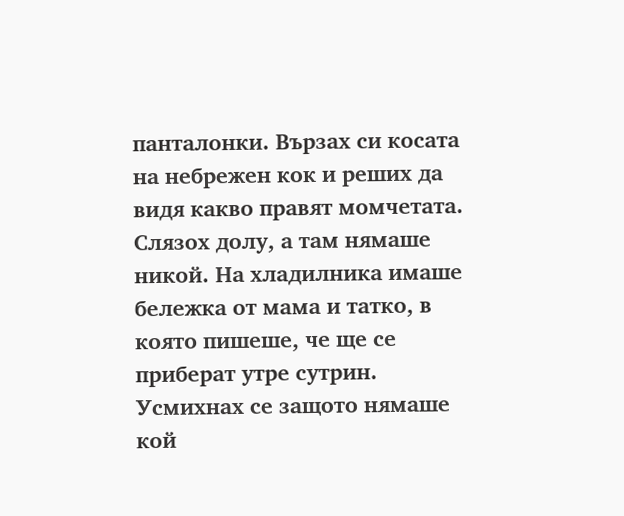панталонки. Вързах си косата на небрежен кок и реших да видя какво правят момчетата. Слязох долу, а там нямаше никой. На хладилника имаше бележка от мама и татко, в която пишеше, че ще се приберат утре сутрин. Усмихнах се защото нямаше кой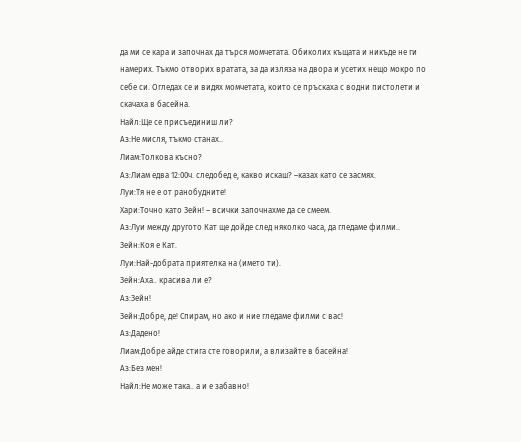да ми се кара и започнах да търся момчетата. Обиколих къщата и никъде не ги намерих. Тъкмо отворих вратата, за да изляза на двора и усетих нещо мокро по себе си. Огледах се и видях момчетата, които се пръскаха с водни пистолети и скачаха в басейна.
Найл:Ще се присъединиш ли?
Аз:Не мисля, тъкмо станах..
Лиам:Толкова късно?
Аз:Лиам едва 12:00ч. следобед е, какво искаш? –казах като се засмях.
Луи:Тя не е от ранобудните!
Хари:Точно като Зейн! – всички започнахме да се смеем.
Аз:Луи между другото Кат ще дойде след няколко часа, да гледаме филми..
Зейн:Коя е Кат.
Луи:Най-добрата приятелка на (името ти).
Зейн:Аха.. красива ли е?
Аз:Зейн!
Зейн:Добре, де! Спирам, но ако и ние гледаме филми с вас!
Аз:Дадено!
Лиам:Добре айде стига сте говорили, а влизайте в басейна!
Аз:Без мен!
Найл:Не може така.. а и е забавно!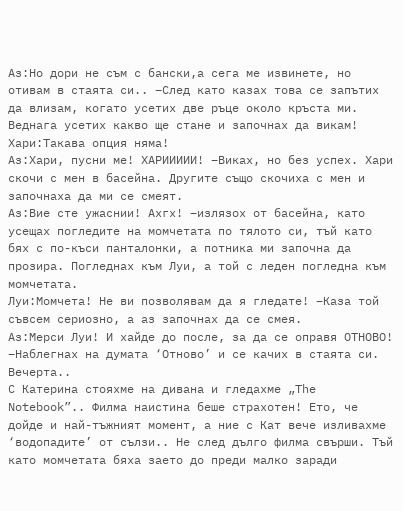Аз:Но дори не съм с бански,а сега ме извинете, но отивам в стаята си.. –След като казах това се запътих да влизам, когато усетих две ръце около кръста ми. Веднага усетих какво ще стане и започнах да викам!
Хари:Такава опция няма!
Аз:Хари, пусни ме! ХАРИИИИИ! –Виках, но без успех. Хари скочи с мен в басейна. Другите също скочиха с мен и започнаха да ми се смеят.
Аз:Вие сте ужаснии! Ахгх! –излязох от басейна, като усещах погледите на момчетата по тялото си, тъй като бях с по-къси панталонки, а потника ми започна да прозира. Погледнах към Луи, а той с леден погледна към момчетата.
Луи:Момчета! Не ви позволявам да я гледате! –Каза той съвсем сериозно, а аз започнах да се смея.
Аз:Мерси Луи! И хайде до после, за да се оправя ОТНОВО! –Наблегнах на думата ‘Отново’ и се качих в стаята си.
Вечерта..
С Катерина стояхме на дивана и гледахме „The Notebook”.. Филма наистина беше страхотен! Ето, че дойде и най-тъжният момент, а ние с Кат вече изливахме ‘водопадите’ от сълзи.. Не след дълго филма свърши. Тъй като момчетата бяха заето до преди малко заради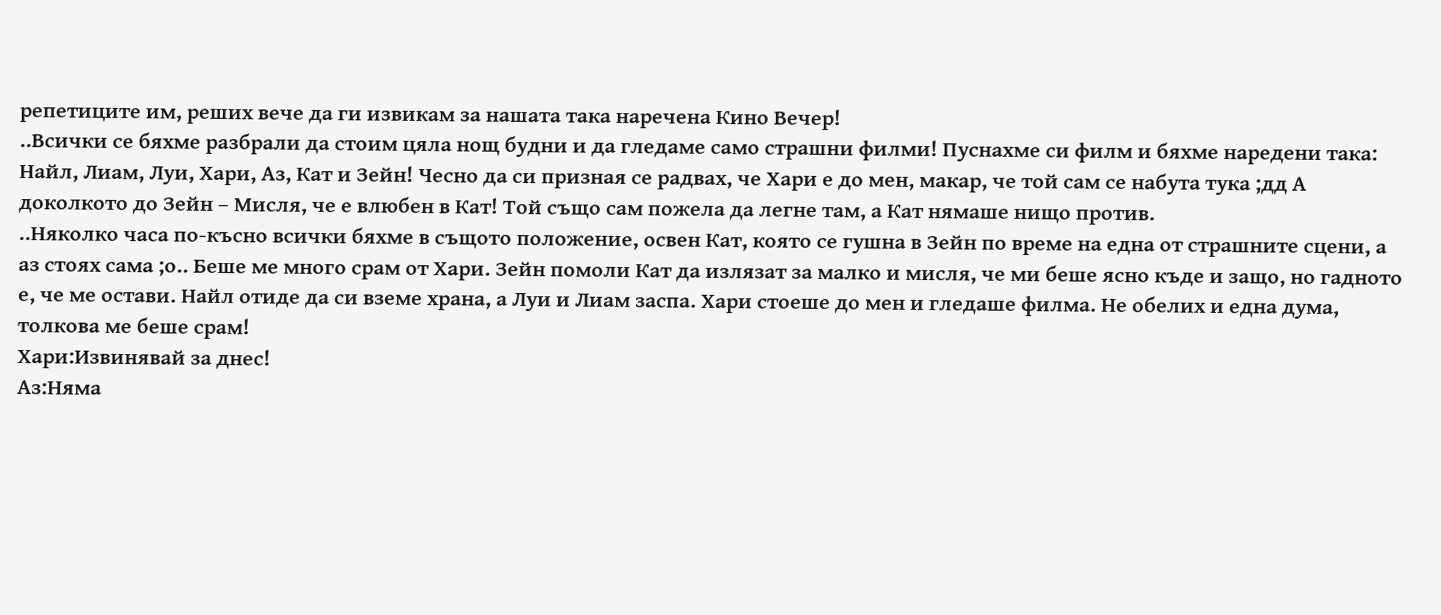репетиците им, реших вече да ги извикам за нашата така наречена Кино Вечер!
..Всички се бяхме разбрали да стоим цяла нощ будни и да гледаме само страшни филми! Пуснахме си филм и бяхме наредени така: Найл, Лиам, Луи, Хари, Аз, Кат и Зейн! Чесно да си призная се радвах, че Хари е до мен, макар, че той сам се набута тука ;дд А доколкото до Зейн – Мисля, че е влюбен в Кат! Той също сам пожела да легне там, а Кат нямаше нищо против.
..Няколко часа по-късно всички бяхме в същото положение, освен Кат, която се гушна в Зейн по време на една от страшните сцени, а аз стоях сама ;о.. Беше ме много срам от Хари. Зейн помоли Кат да излязат за малко и мисля, че ми беше ясно къде и защо, но гадното е, че ме остави. Найл отиде да си вземе храна, а Луи и Лиам заспа. Хари стоеше до мен и гледаше филма. Не обелих и една дума, толкова ме беше срам!
Хари:Извинявай за днес!
Аз:Няма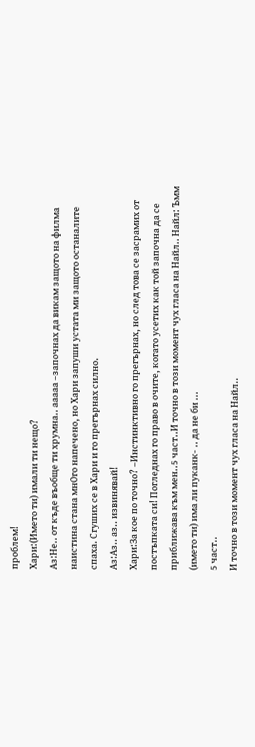проблем!
Хари:(Името ти) имали ти нещо?
Аз:Не.. от къде въобще ти хрумна.. ааааа –започнах да викам защото на филма наистина стана мнОго напечено, но Хари запуши устата ми защото останалите спаха. Сгуших се в Хари и го прегърнах силно.
Аз:Аз.. аз.. извинявай!
Хари:За кое по точно? –Инстинктивно го прегърнах, но след това се засрамих от постъпката си! Погледнах го право в очите, когато усетих как той започна да се приближава към мен..5 част..И точно в този момент чух гласа на Найл.. Найл: Ъмм (името ти) има ли пуканк- .. да не би ...
5 част..
И точно в този момент чух гласа на Найл..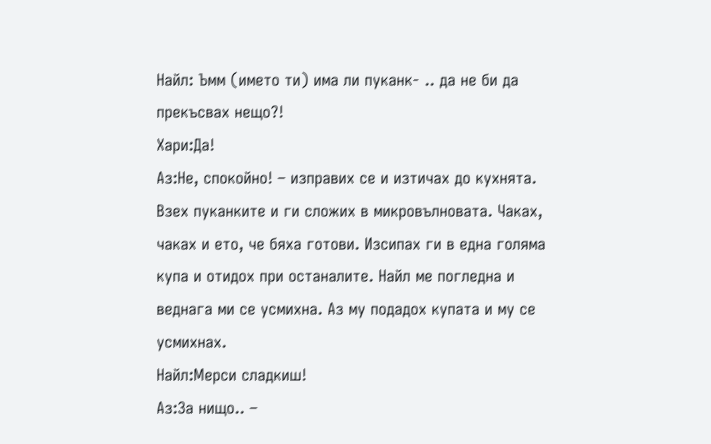Найл: Ъмм (името ти) има ли пуканк- .. да не би да прекъсвах нещо?!
Хари:Да!
Аз:Не, спокойно! – изправих се и изтичах до кухнята. Взех пуканките и ги сложих в микровълновата. Чаках, чаках и ето, че бяха готови. Изсипах ги в една голяма купа и отидох при останалите. Найл ме погледна и веднага ми се усмихна. Аз му подадох купата и му се усмихнах.
Найл:Мерси сладкиш!
Аз:За нищо.. –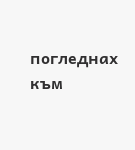погледнах към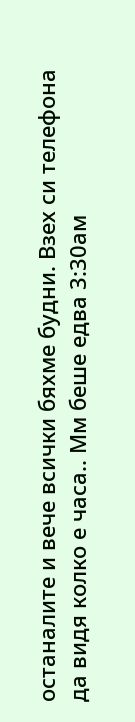останалите и вече всички бяхме будни. Взех си телефона да видя колко е часа.. Мм беше едва 3:30ам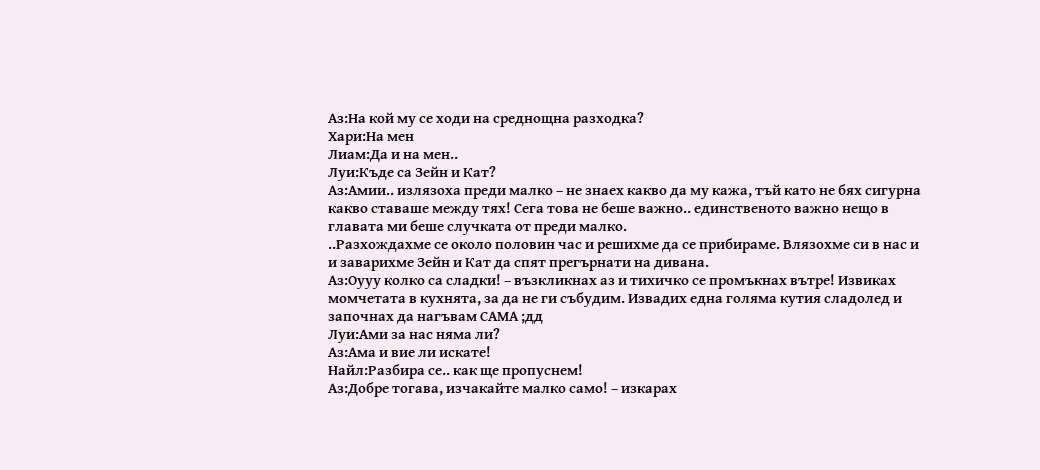Аз:На кой му се ходи на среднощна разходка?
Хари:На мен
Лиам:Да и на мен..
Луи:Къде са Зейн и Кат?
Аз:Амии.. излязоха преди малко – не знаех какво да му кажа, тъй като не бях сигурна какво ставаше между тях! Сега това не беше важно.. единственото важно нещо в главата ми беше случката от преди малко.
..Разхождахме се около половин час и решихме да се прибираме. Влязохме си в нас и и заварихме Зейн и Кат да спят прегърнати на дивана.
Аз:Оууу колко са сладки! – възкликнах аз и тихичко се промъкнах вътре! Извиках момчетата в кухнята, за да не ги събудим. Извадих една голяма кутия сладолед и започнах да нагъвам САМА ;дд
Луи:Ами за нас няма ли?
Аз:Ама и вие ли искате!
Найл:Разбира се.. как ще пропуснем!
Аз:Добре тогава, изчакайте малко само! – изкарах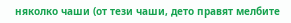няколко чаши (от тези чаши, дето правят мелбите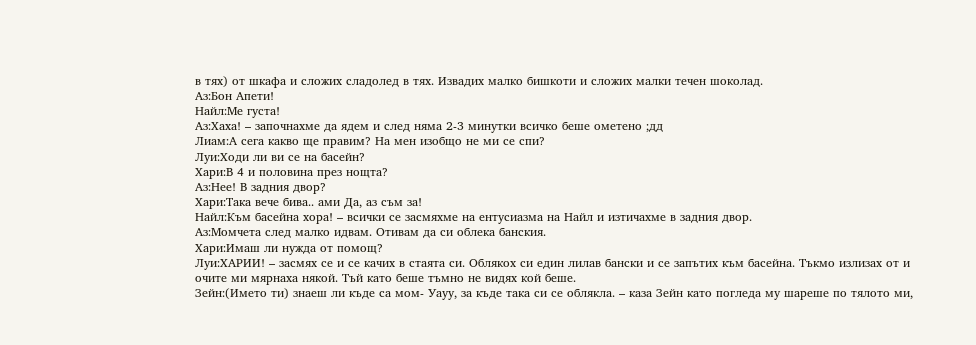в тях) от шкафа и сложих сладолед в тях. Извадих малко бишкоти и сложих малки течен шоколад.
Аз:Бон Апети!
Найл:Ме густа!
Аз:Хаха! – започнахме да ядем и след няма 2-3 минутки всичко беше ометено ;дд
Лиам:А сега какво ще правим? На мен изобщо не ми се спи?
Луи:Ходи ли ви се на басейн?
Хари:В 4 и половина през нощта?
Аз:Нее! В задния двор?
Хари:Така вече бива.. ами Да, аз съм за!
Найл:Към басейна хора! – всички се засмяхме на ентусиазма на Найл и изтичахме в задния двор.
Аз:Момчета след малко идвам. Отивам да си облека банския.
Хари:Имаш ли нужда от помощ?
Луи:ХАРИИ! – засмях се и се качих в стаята си. Облякох си един лилав бански и се запътих към басейна. Тъкмо излизах от и очите ми мярнаха някой. Тъй като беше тъмно не видях кой беше.
Зейн:(Името ти) знаеш ли къде са мом- Уауу, за къде така си се облякла. – каза Зейн като погледа му шареше по тялото ми,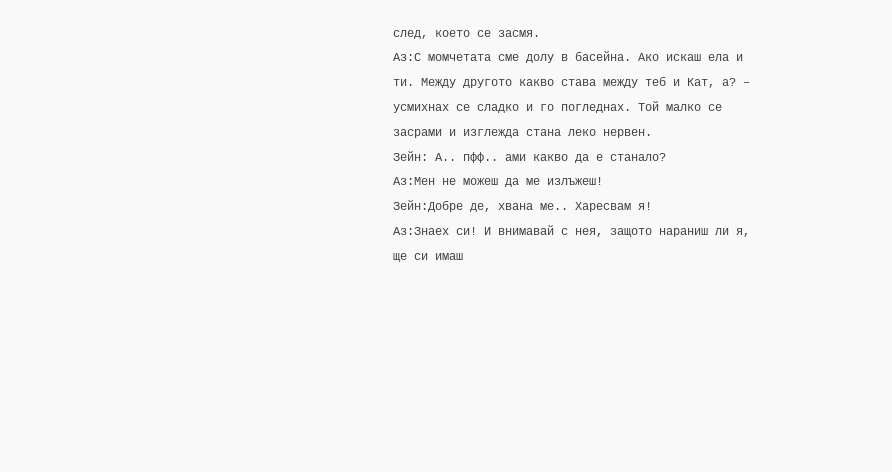след, което се засмя.
Аз:С момчетата сме долу в басейна. Ако искаш ела и ти. Между другото какво става между теб и Кат, а? – усмихнах се сладко и го погледнах. Той малко се засрами и изглежда стана леко нервен.
Зейн: А.. пфф.. ами какво да е станало?
Аз:Мен не можеш да ме излъжеш!
Зейн:Добре де, хвана ме.. Харесвам я!
Аз:Знаех си! И внимавай с нея, защото нараниш ли я, ще си имаш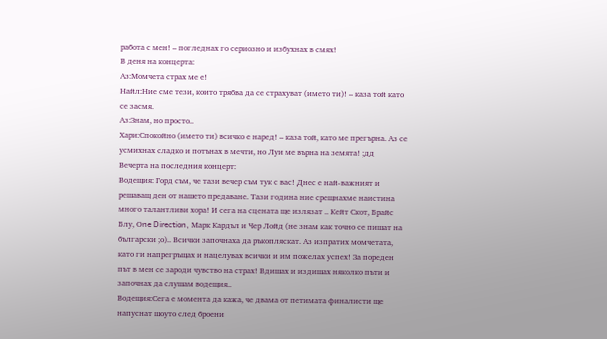работа с мен! – погледнах го сериозно и избухнах в смях!
В деня на концерта:
Аз:Момчета страх ме е!
Найл:Ние сме тези, които трябва да се страхуват (името ти)! – каза той като се засмя.
Аз:Знам, но просто..
Хари:Спокойно (името ти) всичко е наред! – каза той, като ме прегърна. Аз се усмихнах сладко и потънах в мечти, но Луи ме върна на земята! ;дд
Вечерта на последния концерт:
Водещия: Горд съм, че тази вечер съм тук с вас! Днес е най-важният и решаващ ден от нашето предаване. Тази година ние срещнахме наистина много талантливи хора! И сега на сцената ще излязат .. Кейт Скот, Брайс Блу, Оne Direction, Марк Кардъл и Чер Лойд (не знам как точно се пишат на български ;о).. Всички започнаха да ръкопляскат. Аз изпратих момчетата, като ги напрегръщах и нацелувах всички и им пожелах успех! За пореден път в мен се зароди чувство на страх! Вдишах и издишах няколко пъти и започнах да слушам водещия..
Водещия:Сега е момента да кажа, че двама от петимата финалисти ще напуснат шоуто след броени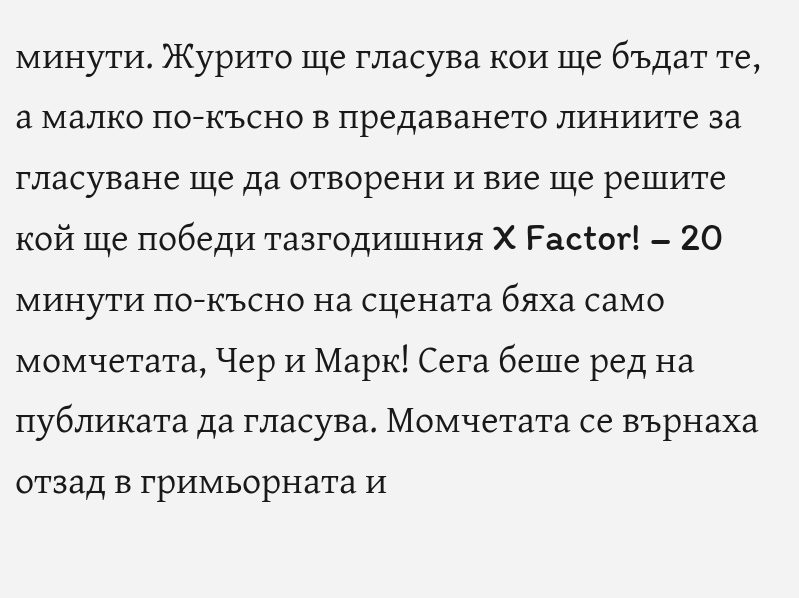минути. Журито ще гласува кои ще бъдат те, а малко по-късно в предаването линиите за гласуване ще да отворени и вие ще решите кой ще победи тазгодишния X Factor! – 20 минути по-късно на сцената бяха само момчетата, Чер и Марк! Сега беше ред на публиката да гласува. Момчетата се върнаха отзад в гримьорната и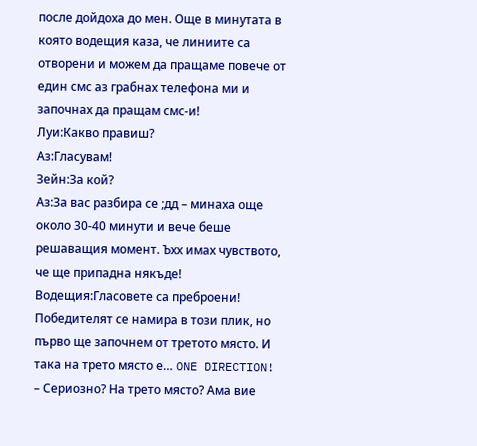после дойдоха до мен. Още в минутата в която водещия каза, че линиите са отворени и можем да пращаме повече от един смс аз грабнах телефона ми и започнах да пращам смс-и!
Луи:Какво правиш?
Аз:Гласувам!
Зейн:За кой?
Аз:За вас разбира се ;дд – минаха още около 30-40 минути и вече беше решаващия момент. Ъхх имах чувството, че ще припадна някъде!
Водещия:Гласовете са преброени! Победителят се намира в този плик, но първо ще започнем от третото място. И така на трето място е… ONE DIRECTION! – Сериозно? На трето място? Ама вие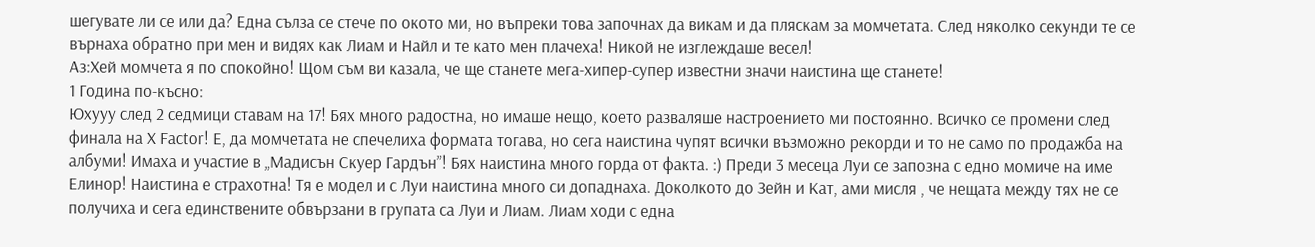шегувате ли се или да? Една сълза се стече по окото ми, но въпреки това започнах да викам и да пляскам за момчетата. След няколко секунди те се върнаха обратно при мен и видях как Лиам и Найл и те като мен плачеха! Никой не изглеждаше весел!
Аз:Хей момчета я по спокойно! Щом съм ви казала, че ще станете мега-хипер-супер известни значи наистина ще станете!
1 Годинa по-късно:
Юхууу след 2 седмици ставам на 17! Бях много радостна, но имаше нещо, което разваляше настроението ми постоянно. Всичко се промени след финала на X Factor! Е, да момчетата не спечелиха формата тогава, но сега наистина чупят всички възможно рекорди и то не само по продажба на албуми! Имаха и участие в „Мадисън Скуер Гардън”! Бях наистина много горда от факта. :) Преди 3 месеца Луи се запозна с едно момиче на име Елинор! Наистина е страхотна! Тя е модел и с Луи наистина много си допаднаха. Доколкото до Зейн и Кат, ами мисля , че нещата между тях не се получиха и сега единствените обвързани в групата са Луи и Лиам. Лиам ходи с една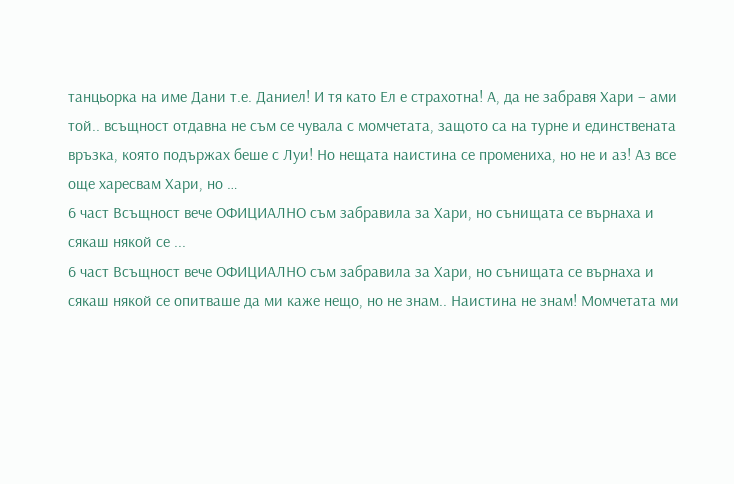танцьорка на име Дани т.е. Даниел! И тя като Ел е страхотна! А, да не забравя Хари – ами той.. всъщност отдавна не съм се чувала с момчетата, защото са на турне и единствената връзка, която подържах беше с Луи! Но нещата наистина се промениха, но не и аз! Аз все още харесвам Хари, но …
6 част Всъщност вече ОФИЦИАЛНО съм забравила за Хари, но сънищата се върнаха и сякаш някой се ...
6 част Всъщност вече ОФИЦИАЛНО съм забравила за Хари, но сънищата се върнаха и сякаш някой се опитваше да ми каже нещо, но не знам.. Наистина не знам! Момчетата ми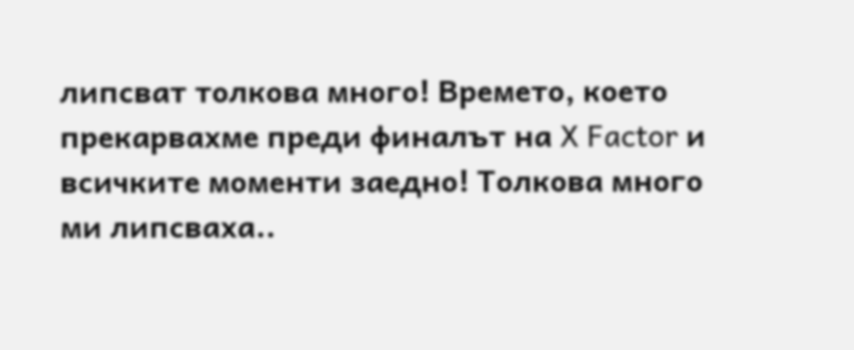липсват толкова много! Времето, което прекарвахме преди финалът на X Factor и всичките моменти заедно! Толкова много ми липсваха..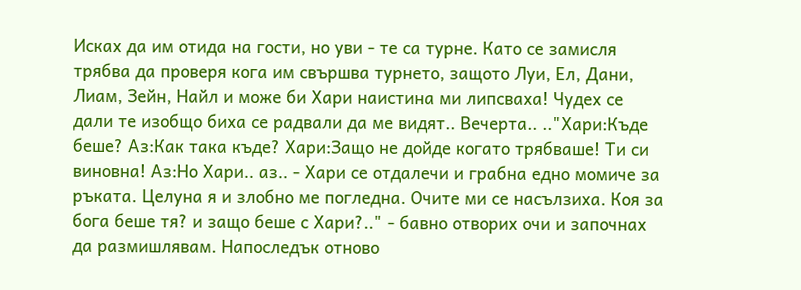Исках да им отида на гости, но уви - те са турне. Като се замисля трябва да проверя кога им свършва турнето, защото Луи, Ел, Дани, Лиам, Зейн, Найл и може би Хари наистина ми липсваха! Чудех се дали те изобщо биха се радвали да ме видят.. Вечерта.. .."Хари:Къде беше? Аз:Как така къде? Хари:Защо не дойде когато трябваше! Ти си виновна! Аз:Но Хари.. аз.. - Хари се отдалечи и грабна едно момиче за ръката. Целуна я и злобно ме погледна. Очите ми се насълзиха. Коя за бога беше тя? и защо беше с Хари?.." - бавно отворих очи и започнах да размишлявам. Напоследък отново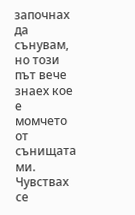започнах да сънувам, но този път вече знаех кое е момчето от сънищата ми. Чувствах се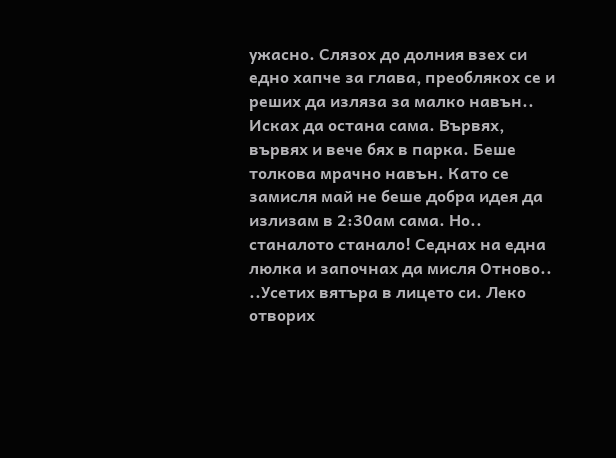ужасно. Слязох до долния взех си едно хапче за глава, преоблякох се и реших да изляза за малко навън.. Исках да остана сама. Вървях, вървях и вече бях в парка. Беше толкова мрачно навън. Като се замисля май не беше добра идея да излизам в 2:30ам сама. Но.. станалото станало! Седнах на една люлка и започнах да мисля Отново.. ..Усетих вятъра в лицето си. Леко отворих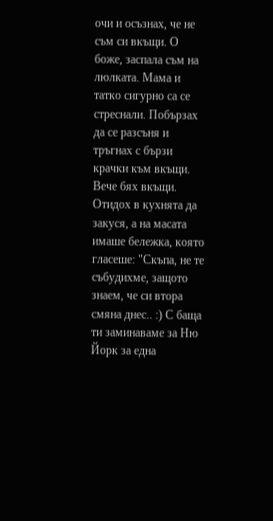очи и осъзнах, че не съм си вкъщи. О боже, заспала съм на люлката. Мама и татко сигурно са се стреснали. Побързах да се разсъня и тръгнах с бързи крачки към вкъщи. Вече бях вкъщи. Отидох в кухнята да закуся, а на масата имаше бележка, която гласеше: "Скъпа, не те събудихме, защото знаем, че си втора смяна днес.. :) С баща ти заминаваме за Ню Йорк за една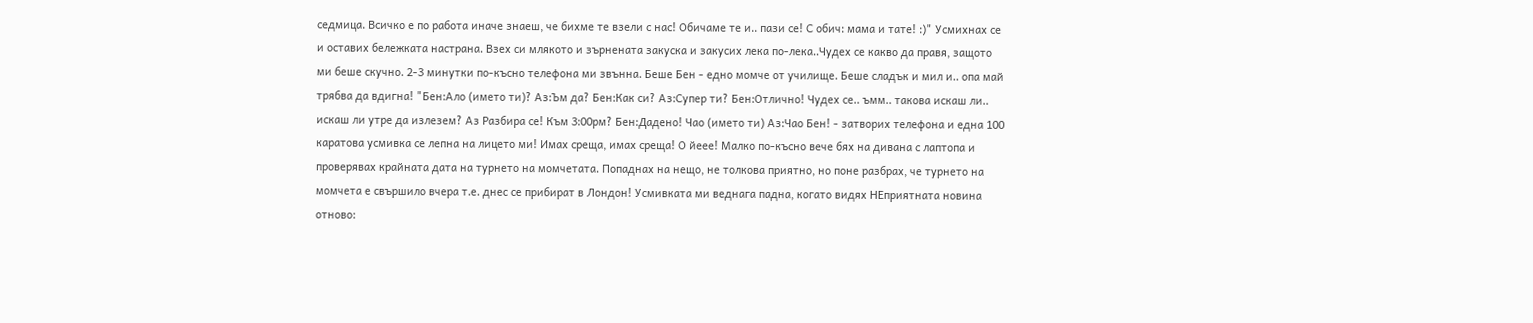седмица. Всичко е по работа иначе знаеш, че бихме те взели с нас! Обичаме те и.. пази се! С обич: мама и тате! :)" Усмихнах се и оставих бележката настрана. Взех си млякото и зърнената закуска и закусих лека по-лека..Чудех се какво да правя, защото ми беше скучно. 2-3 минутки по-късно телефона ми звънна. Беше Бен - едно момче от училище. Беше сладък и мил и.. опа май трябва да вдигна! "Бен:Ало (името ти)? Аз:Ъм да? Бен:Как си? Аз:Супер ти? Бен:Отлично! Чудех се.. ъмм.. такова искаш ли.. искаш ли утре да излезем? Аз Разбира се! Към 3:00рм? Бен:Дадено! Чао (името ти) Аз:Чао Бен! - затворих телефона и една 100 каратова усмивка се лепна на лицето ми! Имах среща, имах среща! О йеее! Малко по-късно вече бях на дивана с лаптопа и проверявах крайната дата на турнето на момчетата. Попаднах на нещо, не толкова приятно, но поне разбрах, че турнето на момчета е свършило вчера т.е. днес се прибират в Лондон! Усмивката ми веднага падна, когато видях НЕприятната новина отново: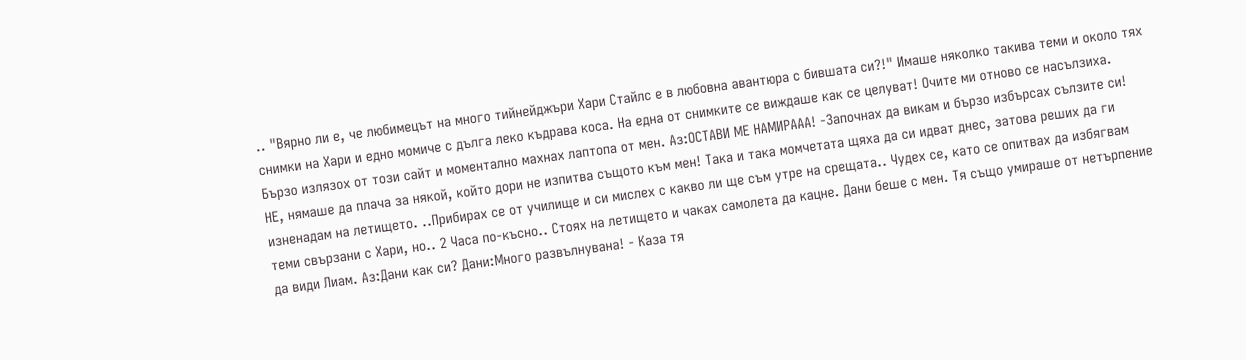.. "Вярно ли е, че любимецът на много тийнейджъри Хари Стайлс е в любовна авантюра с бившата си?!" Имаше няколко такива теми и около тях снимки на Хари и едно момиче с дълга леко къдрава коса. На една от снимките се виждаше как се целуват! Очите ми отново се насълзиха. Бързо излязох от този сайт и моментално махнах лаптопа от мен. Аз:ОСТАВИ МЕ НАМИРААА! -Започнах да викам и бързо избърсах сълзите си! НЕ, нямаше да плача за някой, който дори не изпитва същото към мен! Така и така момчетата щяха да си идват днес, затова реших да ги изненадам на летището. ..Прибирах се от училище и си мислех с какво ли ще съм утре на срещата.. Чудех се, като се опитвах да избягвам теми свързани с Хари, но.. 2 Часа по-късно.. Стоях на летището и чаках самолета да кацне. Дани беше с мен. Тя също умираше от нетърпение да види Лиам. Аз:Дани как си? Дани:Много развълнувана! - Каза тя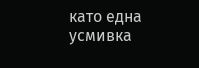като една усмивка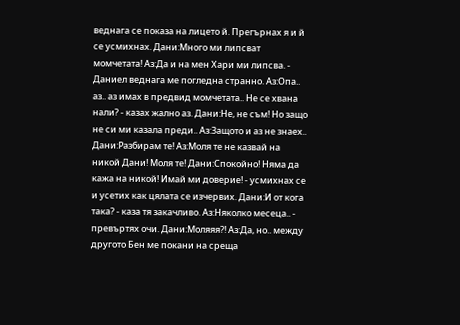веднага се показа на лицето й. Прегърнах я и й се усмихнах. Дани:Много ми липсват момчетата! Аз:Да и на мен Хари ми липсва. - Даниел веднага ме погледна странно. Аз:Опа.. аз.. аз имах в предвид момчетата.. Не се хвана нали? - казах жално аз. Дани:Не, не съм! Но защо не си ми казала преди.. Аз:Защото и аз не знаех.. Дани:Разбирам те! Аз:Моля те не казвай на никой Дани! Моля те! Дани:Спокойно! Няма да кажа на никой! Имай ми доверие! - усмихнах се и усетих как цялата се изчервих. Дани:И от кога така? - каза тя закачливо. Аз:Няколко месеца.. - превъртях очи. Дани:Моляяя?! Аз:Да, но.. между другото Бен ме покани на среща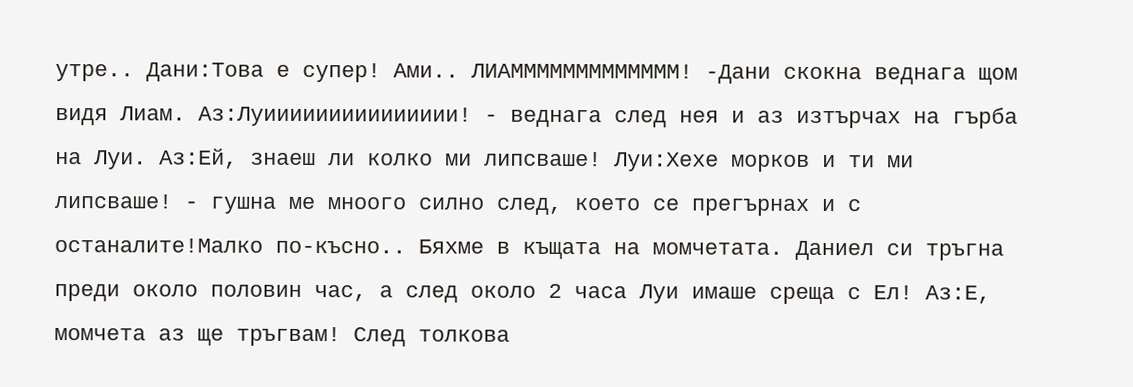утре.. Дани:Това е супер! Ами.. ЛИАМММММММММММММ! -Дани скокна веднага щом видя Лиам. Аз:Луиииииииииииииии! - веднага след нея и аз изтърчах на гърба на Луи. Аз:Ей, знаеш ли колко ми липсваше! Луи:Хехе морков и ти ми липсваше! - гушна ме мноого силно след, което се прегърнах и с останалите!Малко по-късно.. Бяхме в къщата на момчетата. Даниел си тръгна преди около половин час, а след около 2 часа Луи имаше среща с Ел! Аз:Е, момчета аз ще тръгвам! След толкова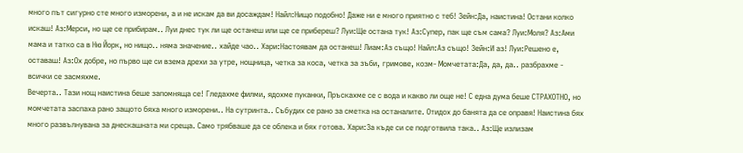много път сигурно сте много изморени, а и не искам да ви досаждам! Найл:Нищо подобно! Даже ни е много приятно с теб! Зейн:Да, наистина! Остани колко искаш! Аз:Мерси, но ще се прибирам.. Луи днес тук ли ще останеш или ще се прибереш? Луи:Ще остана тук! Аз:Супер, пак ще съм сама? Луи:Моля? Аз:Ами мама и татко са в Ню Йорк, но нищо.. няма значение.. хайде чао.. Хари:Настоявам да останеш! Лиам:Аз също! Найл:Аз също! Зейн:И аз! Луи:Решено е, оставаш! Аз:Ох добре, но първо ще си взема дрехи за утре, нощница, четка за коса, четка за зъби, гримове, козм- Момчетата:Да, да, да.. разбрахме - всички се засмяхме.
Вечерта.. Тази нощ наистина беше запомняща се! Гледахме филми, ядохме пуканки, Пръскахме се с вода и какво ли още не! С една дума беше СТРАХОТНО, но момчетата заспаха рано защото бяха много изморени.. На сутринта.. Събудих се рано за сметка на останалите. Отидох до банята да се оправя! Наистина бях много развълнувана за днескашната ми среща. Само трябваше да се облека и бях готова. Хари:За къде си се подготвила така.. Аз:Ще излизам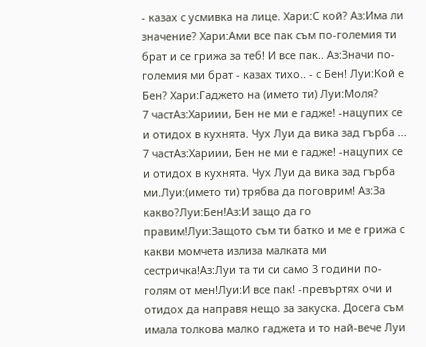- казах с усмивка на лице. Хари:С кой? Аз:Има ли значение? Хари:Ами все пак съм по-големия ти брат и се грижа за теб! И все пак.. Аз:Значи по-големия ми брат - казах тихо.. - с Бен! Луи:Кой е Бен? Хари:Гаджето на (името ти) Луи:Моля?
7 частАз:Хариии, Бен не ми е гадже! -нацупих се и отидох в кухнята. Чух Луи да вика зад гърба ...
7 частАз:Хариии, Бен не ми е гадже! -нацупих се и отидох в кухнята. Чух Луи да вика зад гърба ми.Луи:(името ти) трябва да поговрим! Аз:За какво?Луи:Бен!Аз:И защо да го правим!Луи:Защото съм ти батко и ме е грижа с какви момчета излиза малката ми сестричка!Аз:Луи та ти си само 3 години по-голям от мен!Луи:И все пак! -превъртях очи и отидох да направя нещо за закуска. Досега съм имала толкова малко гаджета и то най-вече Луи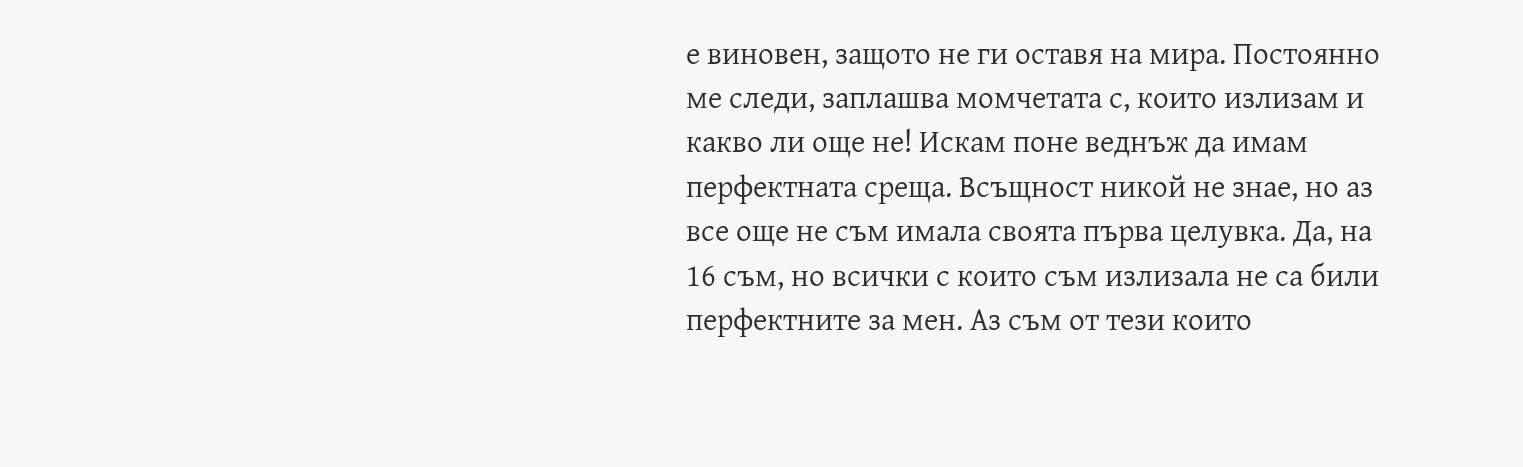е виновен, защото не ги оставя на мира. Постоянно ме следи, заплашва момчетата с, които излизам и какво ли още не! Искам поне веднъж да имам перфектната среща. Всъщност никой не знае, но аз все още не съм имала своята първа целувка. Да, на 16 съм, но всички с които съм излизала не са били перфектните за мен. Аз съм от тези които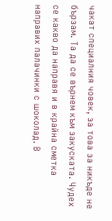чакат специалния човек, за това за никъде не бързам. Та да се върнем към закуската. Чудех се какво да направя и в крайна сметка направих палачинки с шоколад. В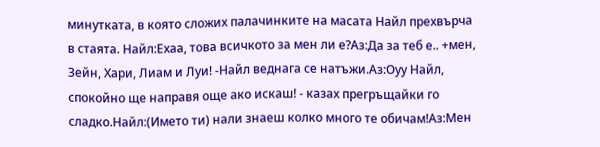минутката, в която сложих палачинките на масата Найл прехвърча в стаята. Найл:Ехаа, това всичкото за мен ли е?Аз:Да за теб е.. +мен, Зейн, Хари, Лиам и Луи! -Найл веднага се натъжи.Аз:Оуу Найл, спокойно ще направя още ако искаш! - казах прегръщайки го сладко.Найл:(Името ти) нали знаеш колко много те обичам!Аз:Мен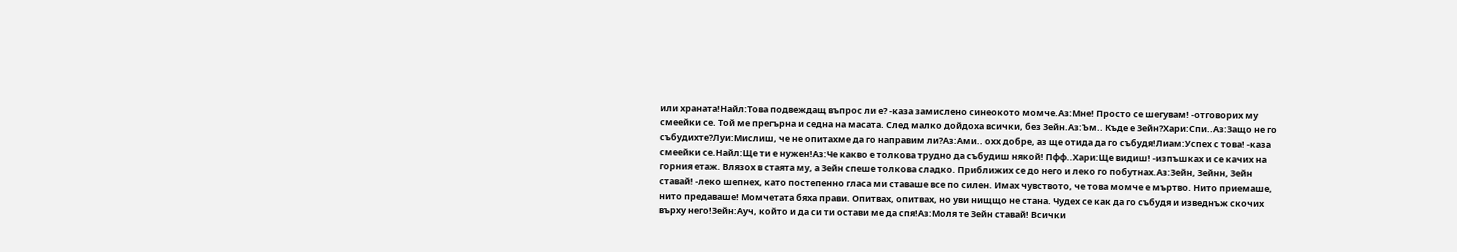или храната!Найл:Това подвеждащ въпрос ли е? -каза замислено синеокото момче.Аз:Мне! Просто се шегувам! -отговорих му смеейки се. Той ме прегърна и седна на масата. След малко дойдоха всички, без Зейн.Аз:Ъм.. Къде е Зейн?Хари:Спи..Аз:Защо не го събудихте?Луи:Мислиш, че не опитахме да го направим ли?Аз:Ами.. охх добре, аз ще отида да го събудя!Лиам:Успех с това! -каза смеейки се.Найл:Ще ти е нужен!Аз:Че какво е толкова трудно да събудиш някой! Пфф..Хари:Ще видиш! -изпъшках и се качих на горния етаж. Влязох в стаята му, а Зейн спеше толкова сладко. Приближих се до него и леко го побутнах.Аз:Зейн, Зейнн, Зейн ставай! -леко шепнех, като постепенно гласа ми ставаше все по силен. Имах чувството, че това момче е мъртво. Нито приемаше, нито предаваше! Момчетата бяха прави. Опитвах, опитвах, но уви нищщо не стана. Чудех се как да го събудя и изведнъж скочих върху него!Зейн:Ауч, който и да си ти остави ме да спя!Аз:Моля те Зейн ставай! Всички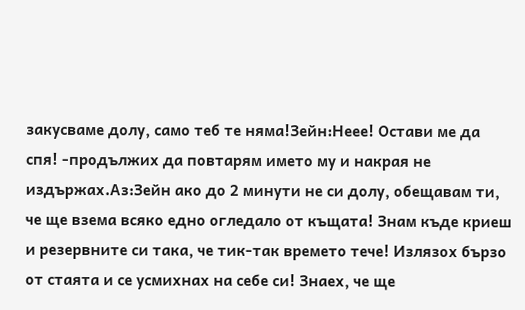закусваме долу, само теб те няма!Зейн:Неее! Остави ме да спя! -продължих да повтарям името му и накрая не издържах.Аз:Зейн ако до 2 минути не си долу, обещавам ти, че ще взема всяко едно огледало от къщата! Знам къде криеш и резервните си така, че тик-так времето тече! Излязох бързо от стаята и се усмихнах на себе си! Знаех, че ще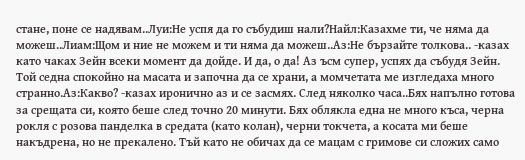стане, поне се надявам..Луи:Не успя да го събудиш нали?Найл:Казахме ти, че няма да можеш..Лиам:Щом и ние не можем и ти няма да можеш..Аз:Не бързайте толкова.. -казах като чаках Зейн всеки момент да дойде. И да, о да! Аз ъсм супер, успях да събудя Зейн. Той седна спокойно на масата и започна да се храни, а момчетата ме изгледаха много странно.Аз:Какво? -казах иронично аз и се засмях. След няколко часа..Бях напълно готова за срещата си, която беше след точно 20 минути. Бях облякла една не много къса, черна рокля с розова панделка в средата (като колан), черни токчета, а косата ми беше накъдрена, но не прекалено. Тъй като не обичах да се мацам с гримове си сложих само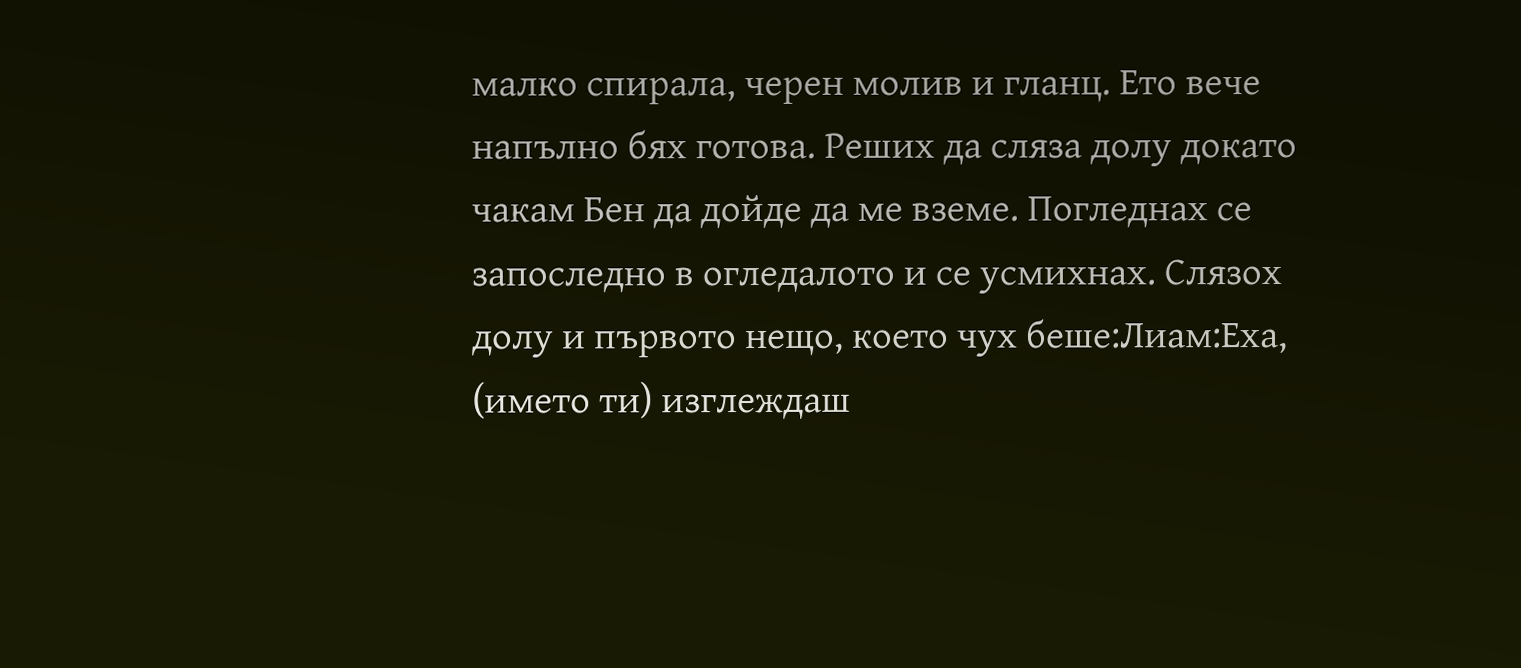малко спирала, черен молив и гланц. Ето вече напълно бях готова. Реших да сляза долу докато чакам Бен да дойде да ме вземе. Погледнах се запоследно в огледалото и се усмихнах. Слязох долу и първото нещо, което чух беше:Лиам:Еха, (името ти) изглеждаш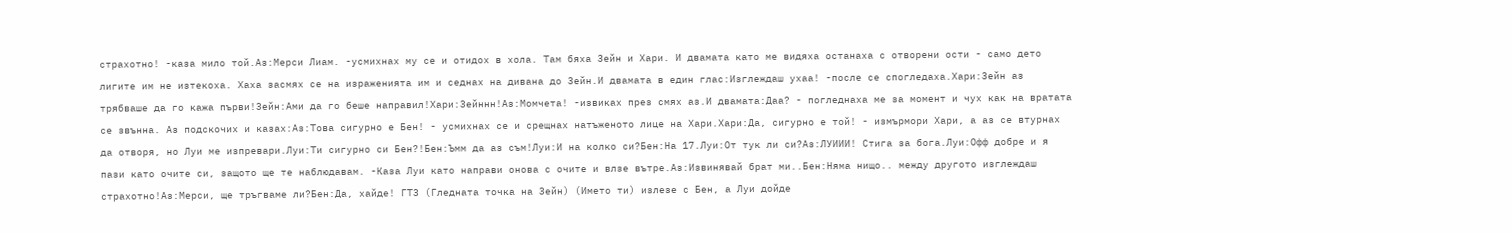страхотно! -каза мило той.Аз:Мерси Лиам. -усмихнах му се и отидох в хола. Там бяха Зейн и Хари. И двамата като ме видяха останаха с отворени ости - само дето лигите им не изтекоха. Хаха засмях се на израженията им и седнах на дивана до Зейн.И двамата в един глас:Изглеждаш ухаа! -после се спогледаха.Хари:Зейн аз трябваше да го кажа първи!Зейн:Ами да го беше направил!Хари:Зейннн!Аз:Момчета! -извиках през смях аз.И двамата:Даа? - погледнаха ме за момент и чух как на вратата се звънна. Аз подскочих и казах:Аз:Това сигурно е Бен! - усмихнах се и срещнах натъженото лице на Хари.Хари:Да, сигурно е той! - измърмори Хари, а аз се втурнах да отворя, но Луи ме изпревари.Луи:Ти сигурно си Бен?!Бен:Ъмм да аз съм!Луи:И на колко си?Бен:На 17.Луи:От тук ли си?Аз:ЛУИИИ! Стига за бога.Луи:Офф добре и я пази като очите си, защото ще те наблюдавам. -Каза Луи като направи онова с очите и влзе вътре.Аз:Извинявай брат ми..Бен:Няма нищо.. между другото изглеждаш страхотно!Аз:Мерси, ще тръгваме ли?Бен:Да, хайде! ГТЗ (Гледната точка на Зейн) (Името ти) излезе с Бен, а Луи дойде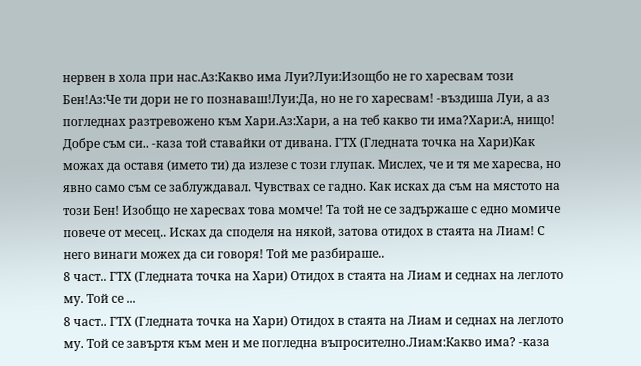нервен в хола при нас.Аз:Какво има Луи?Луи:Изощбо не го харесвам този Бен!Аз:Че ти дори не го познаваш!Луи:Да, но не го харесвам! -въздиша Луи, а аз погледнах разтревожено към Хари.Аз:Хари, а на теб какво ти има?Хари:А, нищо! Добре съм си.. -каза той ставайки от дивана. ГТХ (Гледната точка на Хари)Как можах да оставя (името ти) да излезе с този глупак. Мислех, че и тя ме харесва, но явно само съм се заблуждавал. Чувствах се гадно. Как исках да съм на мястото на този Бен! Изобщо не харесвах това момче! Та той не се задържаше с едно момиче повече от месец.. Исках да споделя на някой, затова отидох в стаята на Лиам! С него винаги можех да си говоря! Той ме разбираше..
8 част.. ГТХ (Гледната точка на Хари) Отидох в стаята на Лиам и седнах на леглото му. Той се ...
8 част.. ГТХ (Гледната точка на Хари) Отидох в стаята на Лиам и седнах на леглото му. Той се завъртя към мен и ме погледна въпросително.Лиам:Какво има? -каза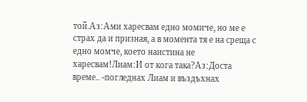той.Аз:Ами харесвам едно момиче, но ме е страх да и призная, а в момента тя е на среща с едно момче, което наистина не харесвам!Лиам:И от кога така?Аз:Доста време.. -погледнах Лиам и въздъхнах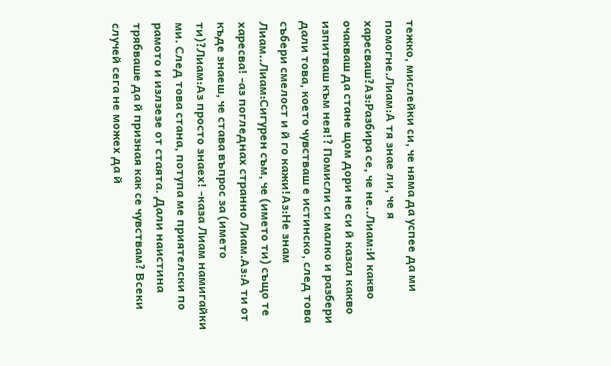тежко, мислейки си, че няма да успее да ми помогне.Лиам:А тя знае ли, че я харесваш?Аз:Разбира се, че не..Лиам:И какво очакваш да стане щом дори не си й казал какво изпитваш към нея!? Помисли си малко и разбери дали това, което чувстваш е истинско, след това събери смелост и й го кажи!Аз:Не знам Лиам..Лиам:Сигурен съм, че (името ти) също те харесва! -аз погледнах странно Лиам.Аз:А ти от къде знаеш, че става въпрос за (името ти)?Лиам:Аз просто знаех! -каза Лиам намигайки ми. След това стана, потупа ме приятелски по рамото и излзезе от стаята. Дали наистина трябваше да й призная как се чувствам? Всеки случей сега не можех да й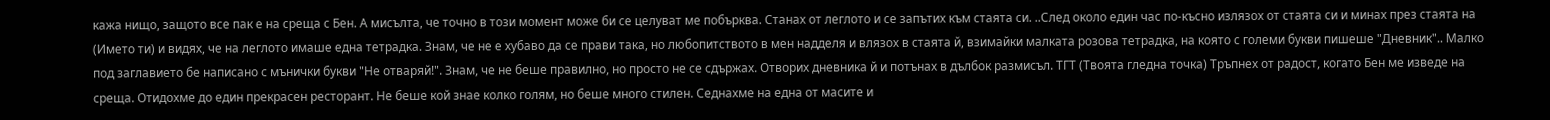кажа нищо, защото все пак е на среща с Бен. А мисълта, че точно в този момент може би се целуват ме побърква. Станах от леглото и се запътих към стаята си. ..След около един час по-късно излязох от стаята си и минах през стаята на (Името ти) и видях, че на леглото имаше една тетрадка. Знам, че не е хубаво да се прави така, но любопитството в мен надделя и влязох в стаята й, взимайки малката розова тетрадка, на която с големи букви пишеше "Дневник".. Малко под заглавието бе написано с мънички букви "Не отваряй!". Знам, че не беше правилно, но просто не се сдържах. Отворих дневника й и потънах в дълбок размисъл. ТГТ (Твоята гледна точка) Тръпнех от радост, когато Бен ме изведе на среща. Отидохме до един прекрасен ресторант. Не беше кой знае колко голям, но беше много стилен. Седнахме на една от масите и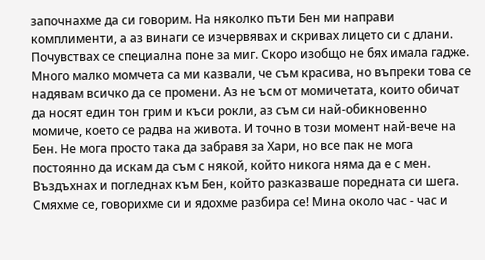започнахме да си говорим. На няколко пъти Бен ми направи комплименти, а аз винаги се изчервявах и скривах лицето си с длани. Почувствах се специална поне за миг. Скоро изобщо не бях имала гадже. Много малко момчета са ми казвали, че съм красива, но въпреки това се надявам всичко да се промени. Аз не ъсм от момичетата, които обичат да носят един тон грим и къси рокли, аз съм си най-обикновенно момиче, което се радва на живота. И точно в този момент най-вече на Бен. Не мога просто така да забравя за Хари, но все пак не мога постоянно да искам да съм с някой, който никога няма да е с мен. Въздъхнах и погледнах към Бен, който разказваше поредната си шега. Смяхме се, говорихме си и ядохме разбира се! Мина около час - час и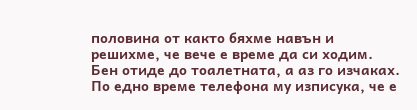половина от както бяхме навън и решихме, че вече е време да си ходим. Бен отиде до тоалетната, а аз го изчаках. По едно време телефона му изписука, че е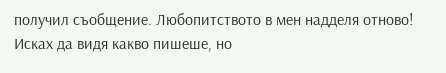получил съобщение. Любопитството в мен надделя отново! Исках да видя какво пишеше, но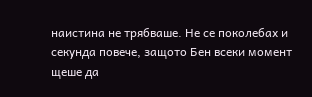наистина не трябваше. Не се поколебах и секунда повече, защото Бен всеки момент щеше да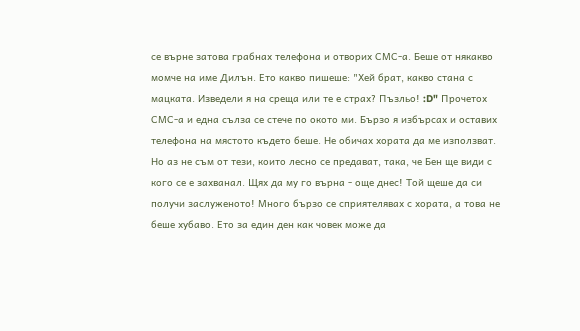се върне затова грабнах телефона и отворих СМС-а. Беше от някакво момче на име Дилън. Ето какво пишеше: "Хей брат, какво стана с мацката. Изведели я на среща или те е страх? Пъзльо! :D" Прочетох СМС-а и една сълза се стече по окото ми. Бързо я избърсах и оставих телефона на мястото където беше. Не обичах хората да ме използват. Но аз не съм от тези, които лесно се предават, така, че Бен ще види с кого се е захванал. Щях да му го върна - още днес! Той щеше да си получи заслуженото! Много бързо се сприятелявах с хората, а това не беше хубаво. Ето за един ден как човек може да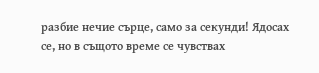разбие нечие сърце, само за секунди! Ядосах се, но в същото време се чувствах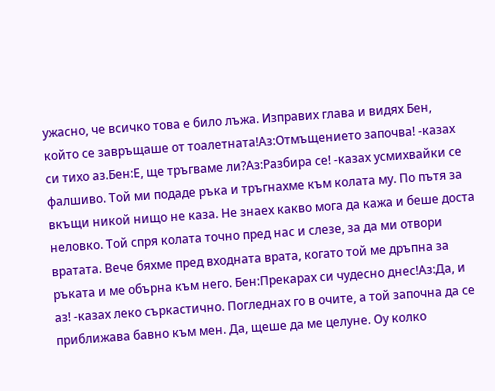ужасно, че всичко това е било лъжа. Изправих глава и видях Бен, който се завръщаше от тоалетната!Аз:Отмъщението започва! -казах си тихо аз.Бен:Е, ще тръгваме ли?Аз:Разбира се! -казах усмихвайки се фалшиво. Той ми подаде ръка и тръгнахме към колата му. По пътя за вкъщи никой нищо не каза. Не знаех какво мога да кажа и беше доста неловко. Той спря колата точно пред нас и слезе, за да ми отвори вратата. Вече бяхме пред входната врата, когато той ме дръпна за ръката и ме обърна към него. Бен:Прекарах си чудесно днес!Аз:Да, и аз! -казах леко съркастично. Погледнах го в очите, а той започна да се приближава бавно към мен. Да, щеше да ме целуне. Оу колко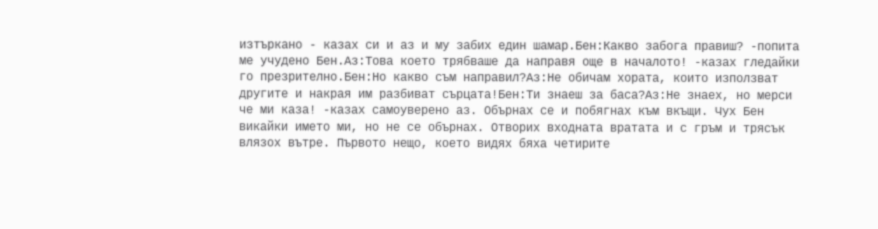изтъркано - казах си и аз и му забих един шамар.Бен:Какво забога правиш? -попита ме учудено Бен.Аз:Това което трябваше да направя още в началото! -казах гледайки го презрително.Бен:Но какво съм направил?Аз:Не обичам хората, които използват другите и накрая им разбиват сърцата!Бен:Ти знаеш за баса?Аз:Не знаех, но мерси че ми каза! -казах самоуверено аз. Обърнах се и побягнах към вкъщи. Чух Бен викайки името ми, но не се обърнах. Отворих входната вратата и с гръм и трясък влязох вътре. Първото нещо, което видях бяха четирите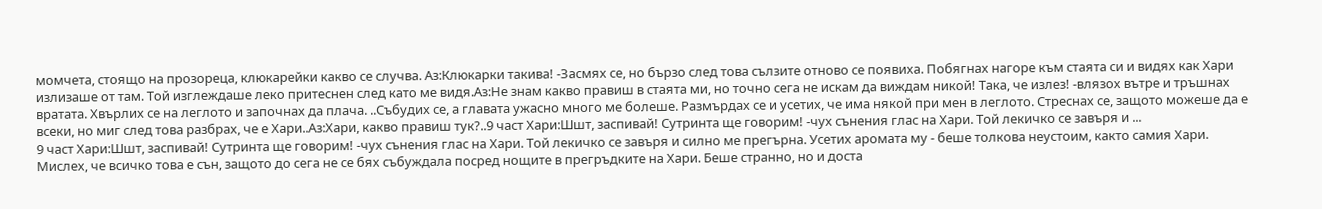момчета, стоящо на прозореца, клюкарейки какво се случва. Аз:Клюкарки такива! -Засмях се, но бързо след това сълзите отново се появиха. Побягнах нагоре към стаята си и видях как Хари излизаше от там. Той изглеждаше леко притеснен след като ме видя.Аз:Не знам какво правиш в стаята ми, но точно сега не искам да виждам никой! Така, че излез! -влязох вътре и тръшнах вратата. Хвърлих се на леглото и започнах да плача. ..Събудих се, а главата ужасно много ме болеше. Размърдах се и усетих, че има някой при мен в леглото. Стреснах се, защото можеше да е всеки, но миг след това разбрах, че е Хари..Аз:Хари, какво правиш тук?..9 част Хари:Шшт, заспивай! Сутринта ще говорим! -чух сънения глас на Хари. Той лекичко се завъря и ...
9 част Хари:Шшт, заспивай! Сутринта ще говорим! -чух сънения глас на Хари. Той лекичко се завъря и силно ме прегърна. Усетих аромата му - беше толкова неустоим, както самия Хари. Мислех, че всичко това е сън, защото до сега не се бях събуждала посред нощите в прегръдките на Хари. Беше странно, но и доста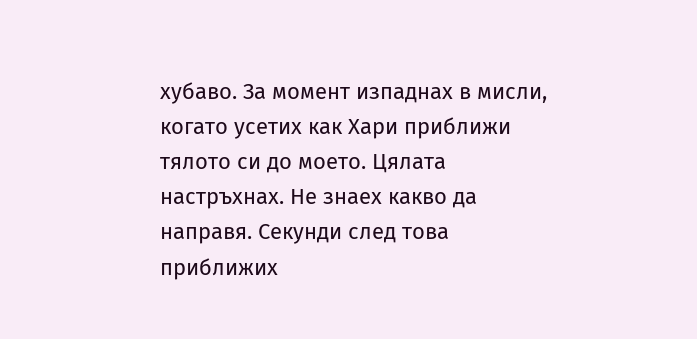хубаво. За момент изпаднах в мисли, когато усетих как Хари приближи тялото си до моето. Цялата настръхнах. Не знаех какво да направя. Секунди след това приближих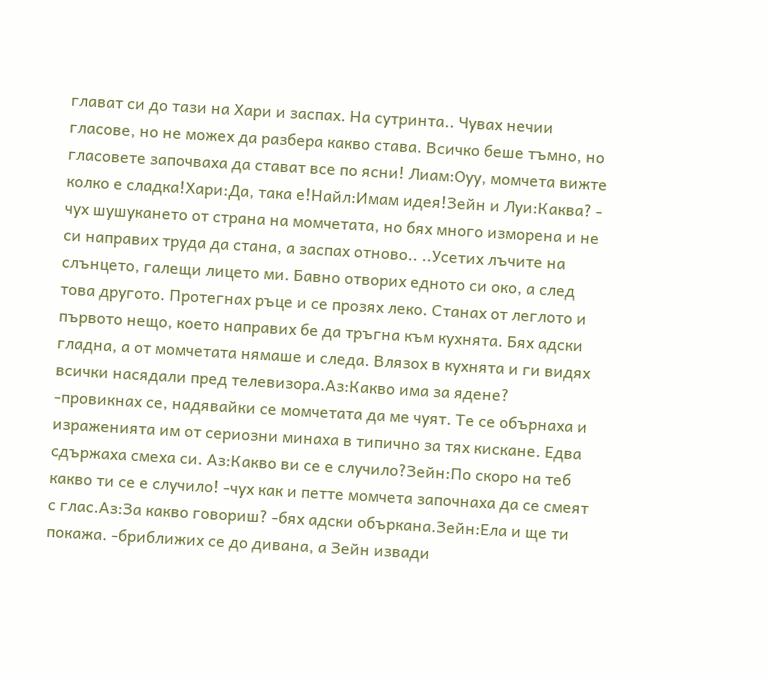глават си до тази на Хари и заспах. На сутринта.. Чувах нечии гласове, но не можех да разбера какво става. Всичко беше тъмно, но гласовете започваха да стават все по ясни! Лиам:Оуу, момчета вижте колко е сладка!Хари:Да, така е!Найл:Имам идея!Зейн и Луи:Каква? - чух шушукането от страна на момчетата, но бях много изморена и не си направих труда да стана, а заспах отново.. ..Усетих лъчите на слънцето, галещи лицето ми. Бавно отворих едното си око, а след това другото. Протегнах ръце и се прозях леко. Станах от леглото и първото нещо, което направих бе да тръгна към кухнята. Бях адски гладна, а от момчетата нямаше и следа. Влязох в кухнята и ги видях всички насядали пред телевизора.Аз:Какво има за ядене? -провикнах се, надявайки се момчетата да ме чуят. Те се обърнаха и израженията им от сериозни минаха в типично за тях кискане. Едва сдържаха смеха си. Аз:Какво ви се е случило?Зейн:По скоро на теб какво ти се е случило! -чух как и петте момчета започнаха да се смеят с глас.Аз:За какво говориш? -бях адски объркана.Зейн:Ела и ще ти покажа. -бриближих се до дивана, а Зейн извади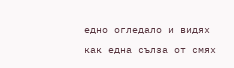едно огледало и видях как една сълза от смях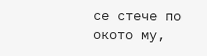се стече по окото му,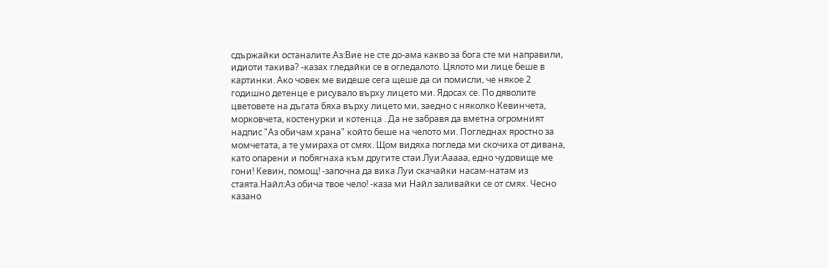сдържайки останалите.Аз:Вие не сте до-ама какво за бога сте ми направили, идиоти такива? -казах гледайки се в огледалото. Цялото ми лице беше в картинки. Ако човек ме видеше сега щеше да си помисли, че някое 2 годишно детенце е рисувало върху лицето ми. Ядосах се. По дяволите цветовете на дъгата бяха върху лицето ми, заедно с няколко Кевинчета, морковчета, костенурки и котенца . Да не забравя да вметна огромният надпис "Аз обичам храна" който беше на челото ми. Погледнах яростно за момчетата, а те умираха от смях. Щом видяха погледа ми скочиха от дивана, като опарени и побягнаха към другите стаи.Луи:Ааааа, едно чудовище ме гони! Кевин, помощ! -започна да вика Луи скачайки насам-натам из стаята.Найл:Аз обича твое чело! -каза ми Найл заливайки се от смях. Чесно казано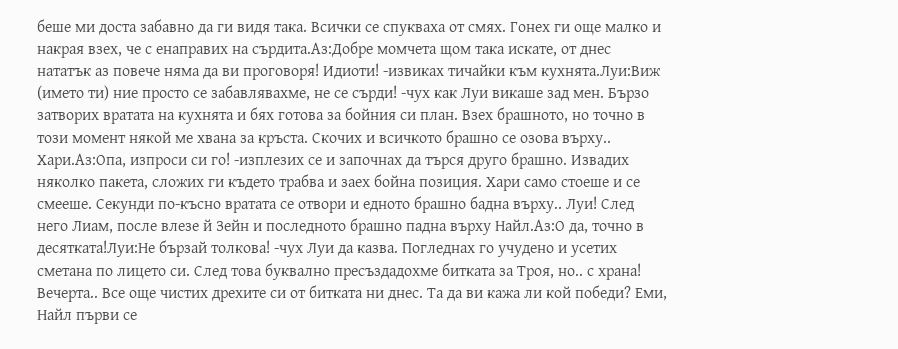беше ми доста забавно да ги видя така. Всички се спукваха от смях. Гонех ги още малко и накрая взех, че с енаправих на сърдита.Аз:Добре момчета щом така искате, от днес нататък аз повече няма да ви проговоря! Идиоти! -извиках тичайки към кухнята.Луи:Виж (името ти) ние просто се забавлявахме, не се сърди! -чух как Луи викаше зад мен. Бързо затворих вратата на кухнята и бях готова за бойния си план. Взех брашното, но точно в този момент някой ме хвана за кръста. Скочих и всичкото брашно се озова върху.. Хари.Аз:Опа, изпроси си го! -изплезих се и започнах да търся друго брашно. Извадих няколко пакета, сложих ги където трабва и заех бойна позиция. Хари само стоеше и се смееше. Секунди по-късно вратата се отвори и едното брашно бадна върху.. Луи! След него Лиам, после влезе й Зейн и последното брашно падна върху Найл.Аз:О да, точно в десятката!Луи:Не бързай толкова! -чух Луи да казва. Погледнах го учудено и усетих сметана по лицето си. След това буквално пресъздадохме битката за Троя, но.. с храна! Вечерта.. Все още чистих дрехите си от битката ни днес. Та да ви кажа ли кой победи? Еми, Найл първи се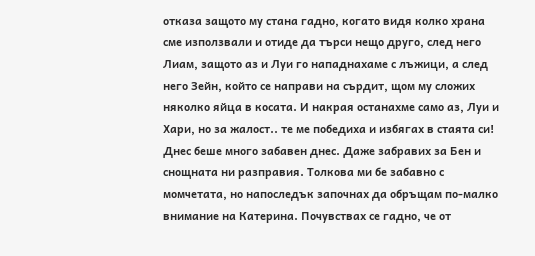отказа защото му стана гадно, когато видя колко храна сме използвали и отиде да търси нещо друго, след него Лиам, защото аз и Луи го нападнахаме с лъжици, а след него Зейн, който се направи на сърдит, щом му сложих няколко яйца в косата. И накрая останахме само аз, Луи и Хари, но за жалост.. те ме победиха и избягах в стаята си! Днес беше много забавен днес. Даже забравих за Бен и снощната ни разправия. Толкова ми бе забавно с момчетата, но напоследък започнах да обръщам по-малко внимание на Катерина. Почувствах се гадно, че от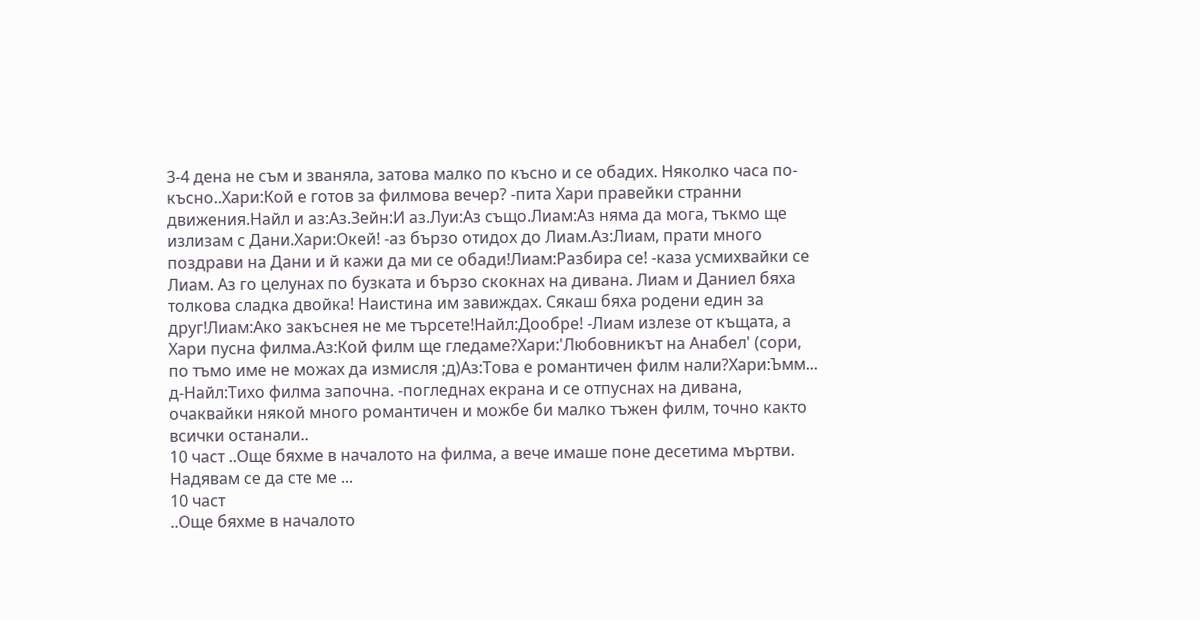3-4 дена не съм и званяла, затова малко по късно и се обадих. Няколко часа по-късно..Хари:Кой е готов за филмова вечер? -пита Хари правейки странни движения.Найл и аз:Аз.Зейн:И аз.Луи:Аз също.Лиам:Аз няма да мога, тъкмо ще излизам с Дани.Хари:Окей! -аз бързо отидох до Лиам.Аз:Лиам, прати много поздрави на Дани и й кажи да ми се обади!Лиам:Разбира се! -каза усмихвайки се Лиам. Аз го целунах по бузката и бързо скокнах на дивана. Лиам и Даниел бяха толкова сладка двойка! Наистина им завиждах. Сякаш бяха родени един за друг!Лиам:Ако закъснея не ме търсете!Найл:Дообре! -Лиам излезе от къщата, а Хари пусна филма.Аз:Кой филм ще гледаме?Хари:'Любовникът на Анабел' (сори, по тъмо име не можах да измисля ;д)Аз:Това е романтичен филм нали?Хари:Ъмм... д-Найл:Тихо филма започна. -погледнах екрана и се отпуснах на дивана, очаквайки някой много романтичен и можбе би малко тъжен филм, точно както всички останали..
10 част ..Още бяхме в началото на филма, а вече имаше поне десетима мъртви. Надявам се да сте ме ...
10 част
..Още бяхме в началото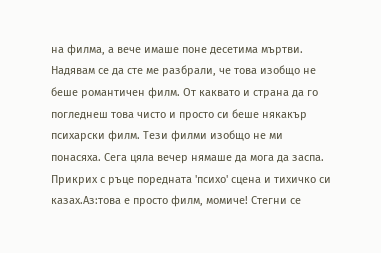на филма, а вече имаше поне десетима мъртви. Надявам се да сте ме разбрали, че това изобщо не беше романтичен филм. От каквато и страна да го погледнеш това чисто и просто си беше някакър психарски филм. Тези филми изобщо не ми понасяха. Сега цяла вечер нямаше да мога да заспа. Прикрих с ръце поредната 'психо' сцена и тихичко си казах.Аз:това е просто филм, момиче! Стегни се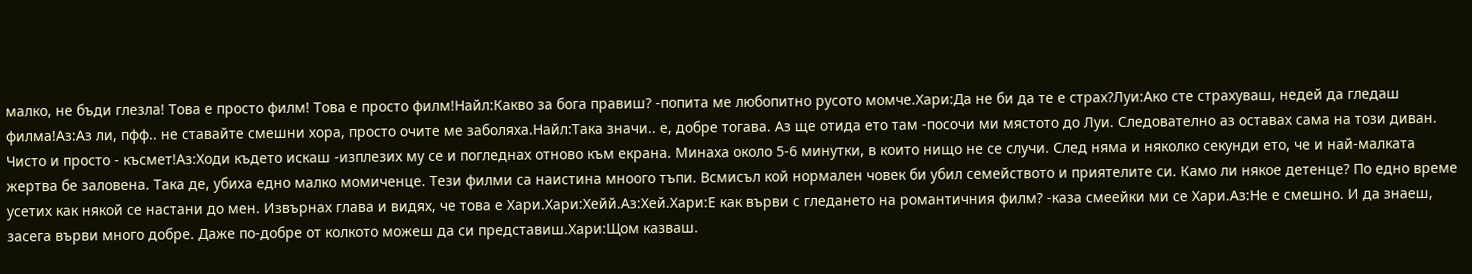малко, не бъди глезла! Това е просто филм! Това е просто филм!Найл:Какво за бога правиш? -попита ме любопитно русото момче.Хари:Да не би да те е страх?Луи:Ако сте страхуваш, недей да гледаш филма!Аз:Аз ли, пфф.. не ставайте смешни хора, просто очите ме заболяха.Найл:Така значи.. е, добре тогава. Аз ще отида ето там -посочи ми мястото до Луи. Следователно аз оставах сама на този диван. Чисто и просто - късмет!Аз:Ходи където искаш -изплезих му се и погледнах отново към екрана. Минаха около 5-6 минутки, в които нищо не се случи. След няма и няколко секунди ето, че и най-малката жертва бе заловена. Така де, убиха едно малко момиченце. Тези филми са наистина мноого тъпи. Всмисъл кой нормален човек би убил семейството и приятелите си. Камо ли някое детенце? По едно време усетих как някой се настани до мен. Извърнах глава и видях, че това е Хари.Хари:Хейй.Аз:Хей.Хари:Е как върви с гледането на романтичния филм? -каза смеейки ми се Хари.Аз:Не е смешно. И да знаеш, засега върви много добре. Даже по-добре от колкото можеш да си представиш.Хари:Щом казваш.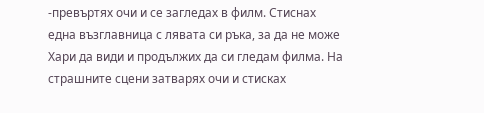-превъртях очи и се загледах в филм. Стиснах една възглавница с лявата си ръка, за да не може Хари да види и продължих да си гледам филма. На страшните сцени затварях очи и стисках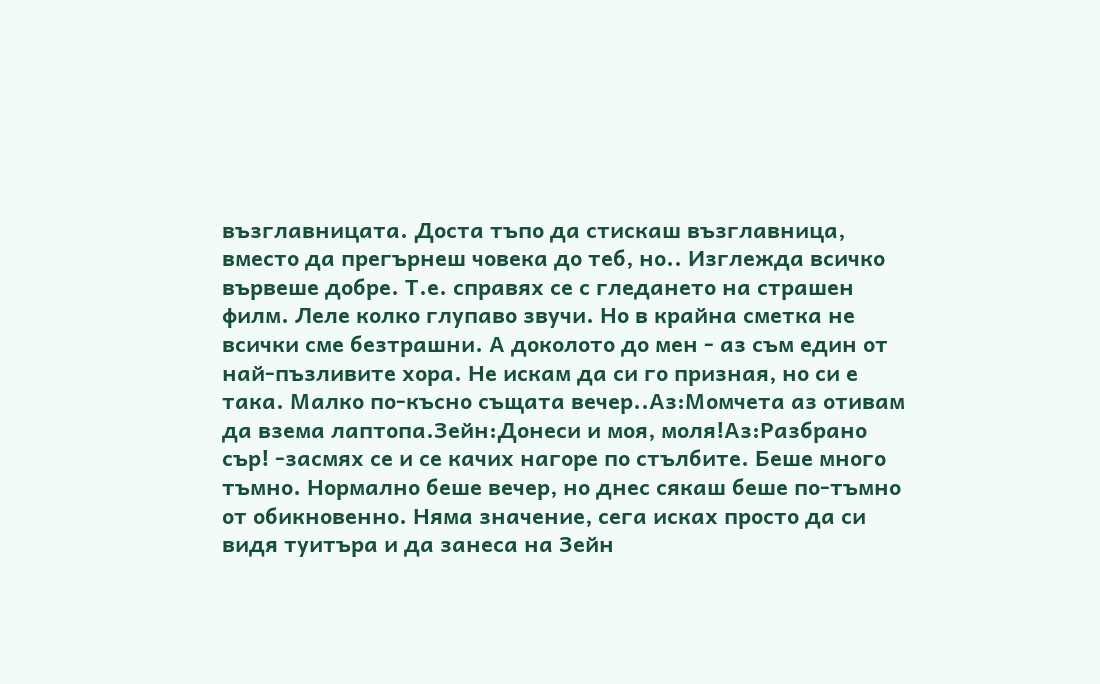възглавницата. Доста тъпо да стискаш възглавница, вместо да прегърнеш човека до теб, но.. Изглежда всичко вървеше добре. Т.е. справях се с гледането на страшен филм. Леле колко глупаво звучи. Но в крайна сметка не всички сме безтрашни. А доколото до мен - аз съм един от най-пъзливите хора. Не искам да си го призная, но си е така. Малко по-късно същата вечер..Аз:Момчета аз отивам да взема лаптопа.Зейн:Донеси и моя, моля!Аз:Разбрано сър! -засмях се и се качих нагоре по стълбите. Беше много тъмно. Нормално беше вечер, но днес сякаш беше по-тъмно от обикновенно. Няма значение, сега исках просто да си видя туитъра и да занеса на Зейн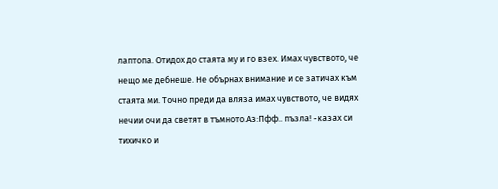лаптопа. Отидох до стаята му и го взех. Имах чувството, че нещо ме дебнеше. Не обърнах внимание и се затичах към стаята ми. Точно преди да вляза имах чувството, че видях нечии очи да светят в тъмното.Аз:Пфф.. пъзла! -казах си тихичко и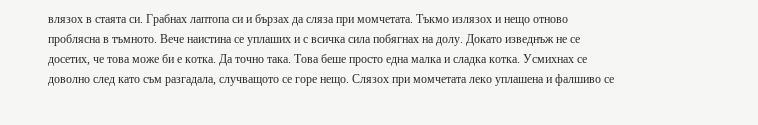влязох в стаята си. Грабнах лаптопа си и бързах да сляза при момчетата. Тъкмо излязох и нещо отново проблясна в тъмното. Вече наистина се уплаших и с всичка сила побягнах на долу. Докато изведнъж не се досетих, че това може би е котка. Да точно така. Това беше просто една малка и сладка котка. Усмихнах се доволно след като съм разгадала, случващото се горе нещо. Слязох при момчетата леко уплашена и фалшиво се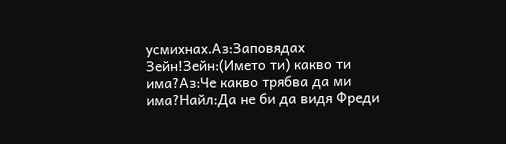усмихнах.Аз:Заповядах Зейн!Зейн:(Името ти) какво ти има?Аз:Че какво трябва да ми има?Найл:Да не би да видя Фреди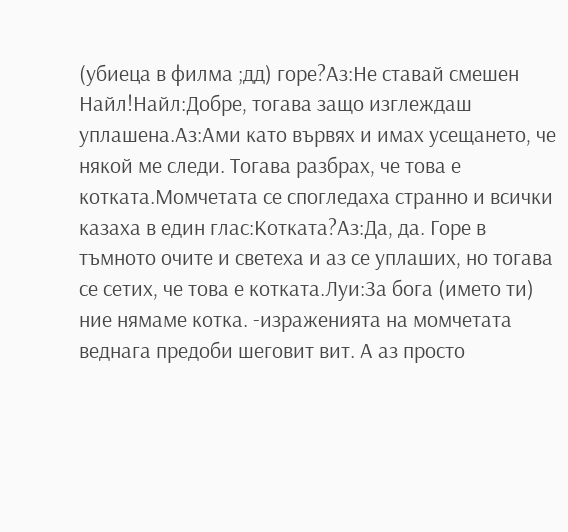(убиеца в филма ;дд) горе?Аз:Не ставай смешен Найл!Найл:Добре, тогава защо изглеждаш уплашена.Аз:Ами като вървях и имах усещането, че някой ме следи. Тогава разбрах, че това е котката.Момчетата се спогледаха странно и всички казаха в един глас:Котката?Аз:Да, да. Горе в тъмното очите и светеха и аз се уплаших, но тогава се сетих, че това е котката.Луи:За бога (името ти) ние нямаме котка. -израженията на момчетата веднага предоби шеговит вит. А аз просто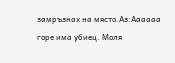замръзнах на място.Аз:Аааааа горе има убиец. Моля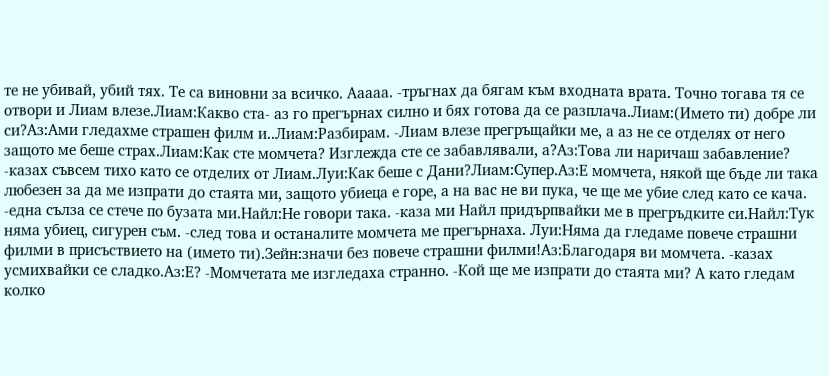те не убивай, убий тях. Те са виновни за всичко. Ааааа. -тръгнах да бягам към входната врата. Точно тогава тя се отвори и Лиам влезе.Лиам:Какво ста- аз го прегърнах силно и бях готова да се разплача.Лиам:(Името ти) добре ли си?Аз:Ами гледахме страшен филм и..Лиам:Разбирам. -Лиам влезе прегръщайки ме, а аз не се отделях от него защото ме беше страх.Лиам:Как сте момчета? Изглежда сте се забавлявали, а?Аз:Това ли наричаш забавление? -казах съвсем тихо като се отделих от Лиам.Луи:Как беше с Дани?Лиам:Супер.Аз:Е момчета, някой ще бъде ли така любезен за да ме изпрати до стаята ми, защото убиеца е горе, а на вас не ви пука, че ще ме убие след като се кача. -една сълза се стече по бузата ми.Найл:Не говори така. -каза ми Найл придърпвайки ме в прегръдките си.Найл:Тук няма убиец, сигурен съм. -след това и останалите момчета ме прегърнаха. Луи:Няма да гледаме повече страшни филми в присъствието на (името ти).Зейн:значи без повече страшни филми!Аз:Благодаря ви момчета. -казах усмихвайки се сладко.Аз:Е? -Момчетата ме изгледаха странно. -Кой ще ме изпрати до стаята ми? А като гледам колко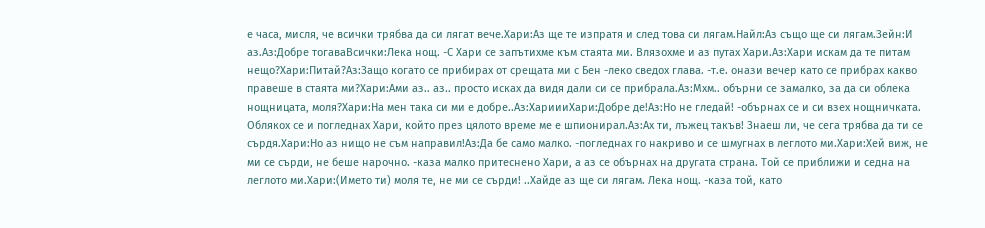е часа, мисля, че всички трябва да си лягат вече.Хари:Аз ще те изпратя и след това си лягам.Найл:Аз също ще си лягам.Зейн:И аз.Аз:Добре тогаваВсички:Лека нощ. -С Хари се запътихме към стаята ми. Влязохме и аз путах Хари.Аз:Хари искам да те питам нещо?Хари:Питай?Аз:Защо когато се прибирах от срещата ми с Бен -леко сведох глава. -т.е. онази вечер като се прибрах какво правеше в стаята ми?Хари:Ами аз.. аз.. просто исках да видя дали си се прибрала.Аз:Мхм.. обърни се замалко, за да си облека нощницата, моля?Хари:На мен така си ми е добре..Аз:ХариииХари:Добре де!Аз:Но не гледай! -обърнах се и си взех нощничката. Облякох се и погледнах Хари, който през цялото време ме е шпионирал.Аз:Ах ти, лъжец такъв! Знаеш ли, че сега трябва да ти се сърдя.Хари:Но аз нищо не съм направил!Аз:Да бе само малко. -погледнах го накриво и се шмугнах в леглото ми.Хари:Хей виж, не ми се сърди, не беше нарочно. -каза малко притеснено Хари, а аз се обърнах на другата страна. Той се приближи и седна на леглото ми.Хари:(Името ти) моля те, не ми се сърди! ..Хайде аз ще си лягам. Лека нощ. -каза той, като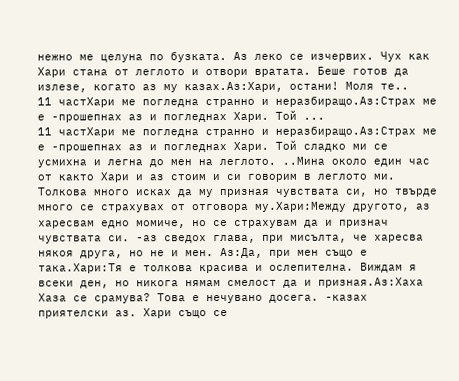нежно ме целуна по бузката. Аз леко се изчервих. Чух как Хари стана от леглото и отвори вратата. Беше готов да излезе, когато аз му казах.Аз:Хари, остани! Моля те..
11 частХари ме погледна странно и неразбиращо.Аз:Страх ме е -прошепнах аз и погледнах Хари. Той ...
11 частХари ме погледна странно и неразбиращо.Аз:Страх ме е -прошепнах аз и погледнах Хари. Той сладко ми се усмихна и легна до мен на леглото. ..Мина около един час от както Хари и аз стоим и си говорим в леглото ми. Толкова много исках да му призная чувствата си, но твърде много се страхувах от отговора му.Хари:Между другото, аз харесвам едно момиче, но се страхувам да и признач чувствата си. -аз сведох глава, при мисълта, че харесва някоя друга, но не и мен. Аз:Да, при мен също е така.Хари:Тя е толкова красива и ослепителна. Виждам я всеки ден, но никога нямам смелост да и призная.Аз:Хаха Хаза се срамува? Това е нечувано досега. -казах приятелски аз. Хари също се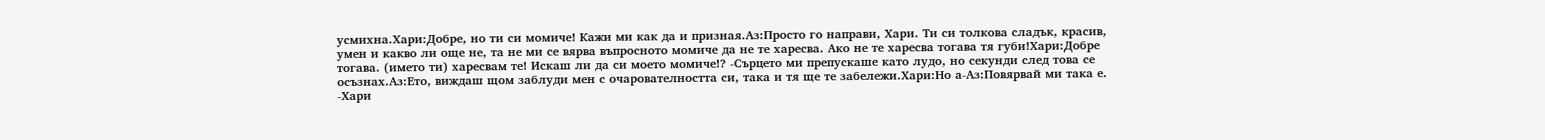усмихна.Хари:Добре, но ти си момиче! Кажи ми как да и призная.Аз:Просто го направи, Хари. Ти си толкова сладък, красив, умен и какво ли още не, та не ми се вярва въпросното момиче да не те харесва. Ако не те харесва тогава тя губи!Хари:Добре тогава. (името ти) харесвам те! Искаш ли да си моето момиче!? -Сърцето ми препускаше като лудо, но секунди след това се осъзнах.Аз:Ето, виждаш щом заблуди мен с очарователността си, така и тя ще те забележи.Хари:Но а-Аз:Повярвай ми така е. -Хари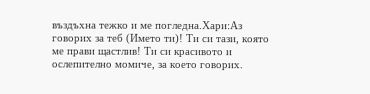въздъхна тежко и ме погледна.Хари:Аз говорих за теб (Името ти)! Ти си тази, която ме прави щастлив! Ти си красивото и ослепително момиче, за което говорих.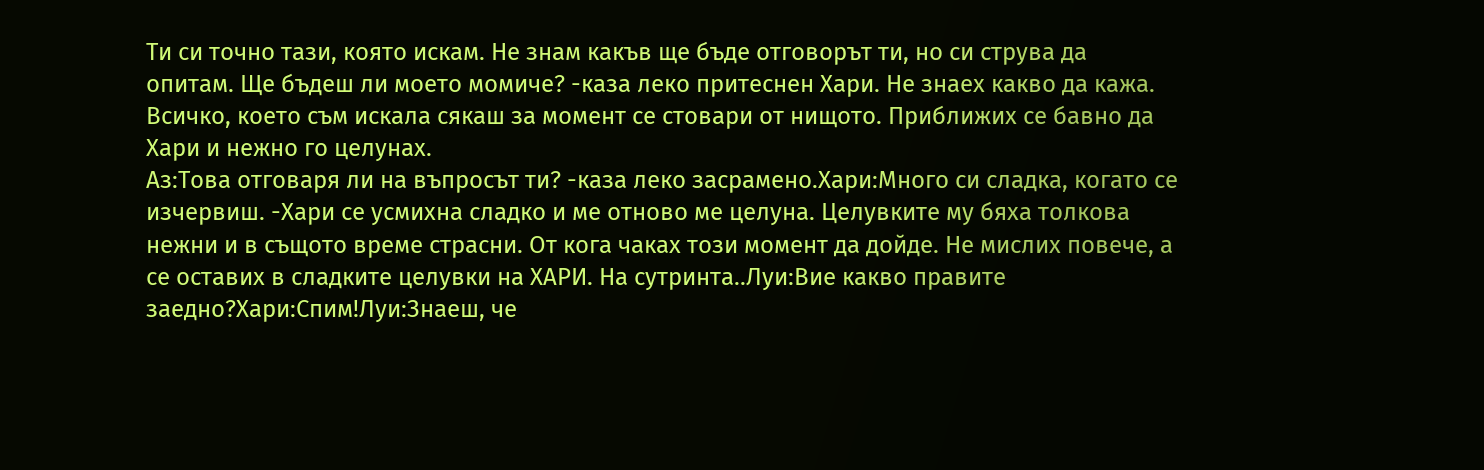Ти си точно тази, която искам. Не знам какъв ще бъде отговорът ти, но си струва да опитам. Ще бъдеш ли моето момиче? -каза леко притеснен Хари. Не знаех какво да кажа. Всичко, което съм искала сякаш за момент се стовари от нищото. Приближих се бавно да Хари и нежно го целунах.
Аз:Това отговаря ли на въпросът ти? -каза леко засрамено.Хари:Много си сладка, когато се изчервиш. -Хари се усмихна сладко и ме отново ме целуна. Целувките му бяха толкова нежни и в същото време страсни. От кога чаках този момент да дойде. Не мислих повече, а се оставих в сладките целувки на ХАРИ. На сутринта..Луи:Вие какво правите заедно?Хари:Спим!Луи:Знаеш, че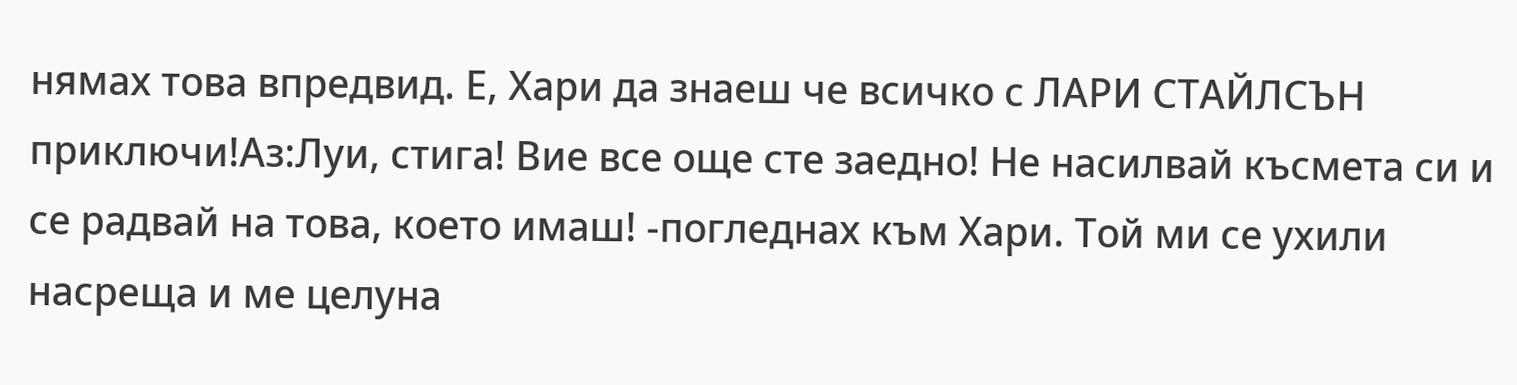нямах това впредвид. Е, Хари да знаеш че всичко с ЛАРИ СТАЙЛСЪН приключи!Аз:Луи, стига! Вие все още сте заедно! Не насилвай късмета си и се радвай на това, което имаш! -погледнах към Хари. Той ми се ухили насреща и ме целуна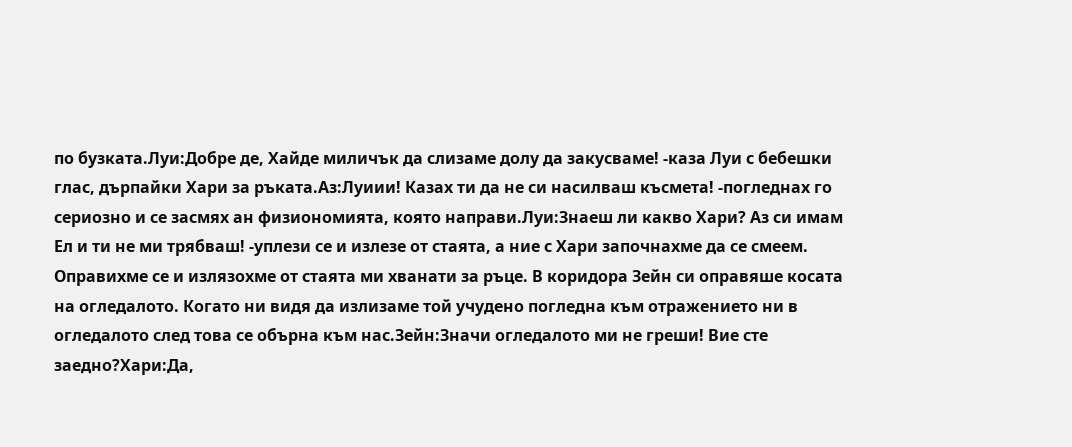по бузката.Луи:Добре де, Хайде миличък да слизаме долу да закусваме! -каза Луи с бебешки глас, дърпайки Хари за ръката.Аз:Луиии! Казах ти да не си насилваш късмета! -погледнах го сериозно и се засмях ан физиономията, която направи.Луи:Знаеш ли какво Хари? Аз си имам Ел и ти не ми трябваш! -уплези се и излезе от стаята, а ние с Хари започнахме да се смеем. Оправихме се и излязохме от стаята ми хванати за ръце. В коридора Зейн си оправяше косата на огледалото. Когато ни видя да излизаме той учудено погледна към отражението ни в огледалото след това се обърна към нас.Зейн:Значи огледалото ми не греши! Вие сте заедно?Хари:Да,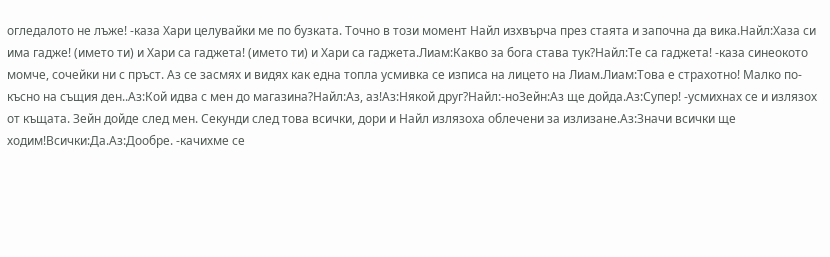огледалото не лъже! -каза Хари целувайки ме по бузката. Точно в този момент Найл изхвърча през стаята и започна да вика.Найл:Хаза си има гадже! (името ти) и Хари са гаджета! (името ти) и Хари са гаджета.Лиам:Какво за бога става тук?Найл:Те са гаджета! -каза синеокото момче, сочейки ни с пръст. Аз се засмях и видях как една топла усмивка се изписа на лицето на Лиам.Лиам:Това е страхотно! Малко по-късно на същия ден..Аз:Кой идва с мен до магазина?Найл:Аз, аз!Аз:Някой друг?Найл:-ноЗейн:Аз ще дойда.Аз:Супер! -усмихнах се и излязох от къщата. Зейн дойде след мен. Секунди след това всички, дори и Найл излязоха облечени за излизане.Аз:Значи всички ще ходим!Всички:Да.Аз:Дообре. -качихме се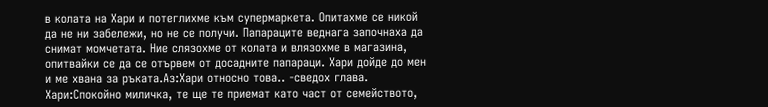в колата на Хари и потеглихме към супермаркета. Опитахме се никой да не ни забележи, но не се получи. Папараците веднага започнаха да снимат момчетата. Ние слязохме от колата и влязохме в магазина, опитвайки се да се отървем от досадните папараци. Хари дойде до мен и ме хвана за ръката.Аз:Хари относно това.. -сведох глава. Хари:Спокойно миличка, те ще те приемат като част от семейството,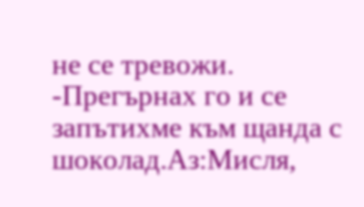не се тревожи. -Прегърнах го и се запътихме към щанда с шоколад.Aз:Мисля,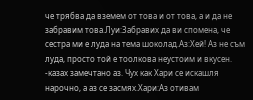че трябва да вземем от това и от това, а и да не забравим това.Луи:Забравих да ви спомена, че сестра ми е луда на тема шоколад.Аз:Хей! Аз не съм луда, просто той е тоолкова неустоим и вкусен. -казах замечтано аз. Чух как Хари се искашля нарочно, а аз се засмях.Хари:Аз отивам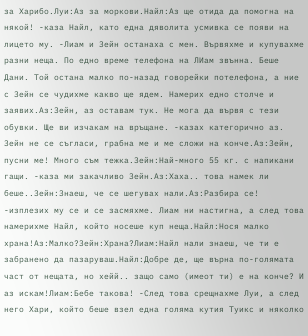за Харибо.Луи:Аз за моркови.Найл:Аз ще отида да помогна на някой! -каза Найл, като една дяволита усмивка се появи на лицето му. -Лиам и Зейн останаха с мен. Вървяхме и купувахме разни неща. По едно време телефона на ЛИам звънна. Беше Дани. Той остана малко по-назад говорейки потелефона, а ние с Зейн се чудихме какво ще ядем. Намерих едно столче и заявих.Аз:Зейн, аз оставам тук. Не мога да вървя с тези обувки. Ще ви изчакам на връщане. -казах категорично аз. Зейн не се съгласи, грабна ме и ме сложи на конче.Аз:Зейн, пусни ме! Много съм тежка.Зейн:Най-много 55 кг. с напикани гащи. -каза ми закачливо Зейн.Аз:Хаха.. това намек ли беше..Зейн:Знаеш, че се шегувах нали.Аз:Разбира се! -изплезих му се и се засмяхме. Лиам ни настигна, а след това намерихме Найл, който носеше куп неща.Найл:Нося малко храна!Аз:Малко?Зейн:Храна?Лиам:Найл нали знаеш, че ти е забранено да пазаруваш.Найл:Добре де, ще върна по-голямата част от нещата, но хейй.. защо само (имеот ти) е на конче? И аз искам!Лиам:Бебе такова! -След това срещнахме Луи, а след него Хари, който беше взел една голяма кутия Туикс и няколко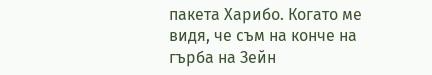пакета Харибо. Когато ме видя, че съм на конче на гърба на Зейн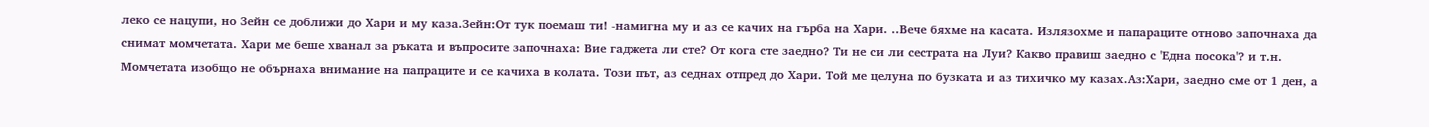леко се нацупи, но Зейн се доближи до Хари и му каза.Зейн:От тук поемаш ти! -намигна му и аз се качих на гърба на Хари. ..Вече бяхме на касата. Излязохме и папараците отново започнаха да снимат момчетата. Хари ме беше хванал за ръката и въпросите започнаха: Вие гаджета ли сте? От кога сте заедно? Ти не си ли сестрата на Луи? Какво правиш заедно с 'Една посока'? и т.н. Момчетата изобщо не обърнаха внимание на папраците и се качиха в колата. Този път, аз седнах отпред до Хари. Той ме целуна по бузката и аз тихичко му казах.Аз:Хари, заедно сме от 1 ден, а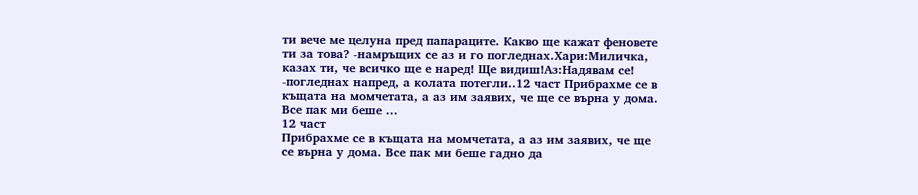ти вече ме целуна пред папараците. Какво ще кажат феновете ти за това? -намръщих се аз и го погледнах.Хари:Миличка, казах ти, че всичко ще е наред! Ще видиш!Аз:Надявам се! -погледнах напред, а колата потегли..12 част Прибрахме се в къщата на момчетата, а аз им заявих, че ще се върна у дома. Все пак ми беше ...
12 част
Прибрахме се в къщата на момчетата, а аз им заявих, че ще се върна у дома. Все пак ми беше гадно да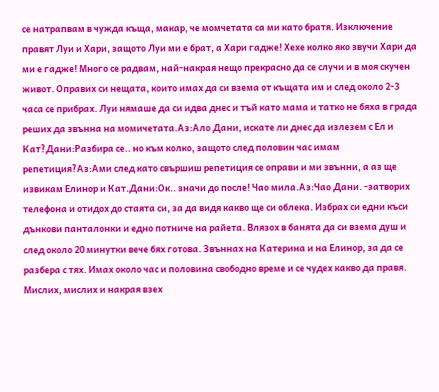се натрапвам в чужда къща, макар, че момчетата са ми като братя. Изключение правят Луи и Хари, защото Луи ми е брат, а Хари гадже! Хехе колко яко звучи Хари да ми е гадже! Много се радвам, най-накрая нещо прекрасно да се случи и в моя скучен живот. Оправих си нещата, които имах да си взема от къщата им и след около 2-3 часа се прибрах. Луи нямаше да си идва днес и тъй като мама и татко не бяха в града реших да звънна на момичетата.Аз:Ало Дани, искате ли днес да излезем с Ел и Кат?Дани:Разбира се.. но към колко, защото след половин час имам репетиция?Аз:Ами след като свършиш репетиция се оправи и ми звънни, а аз ще извикам Елинор и Кат.Дани:Ок.. значи до после! Чао мила.Аз:Чао Дани. -затворих телефона и отидох до стаята си, за да видя какво ще си облека. Избрах си едни къси дънкови панталонки и едно потниче на райета. Влязох в банята да си взема душ и след около 20 минутки вече бях готова. Звъннах на Катерина и на Елинор, за да се разбера с тях. Имах около час и половина свободно време и се чудех какво да правя. Мислих, мислих и накрая взех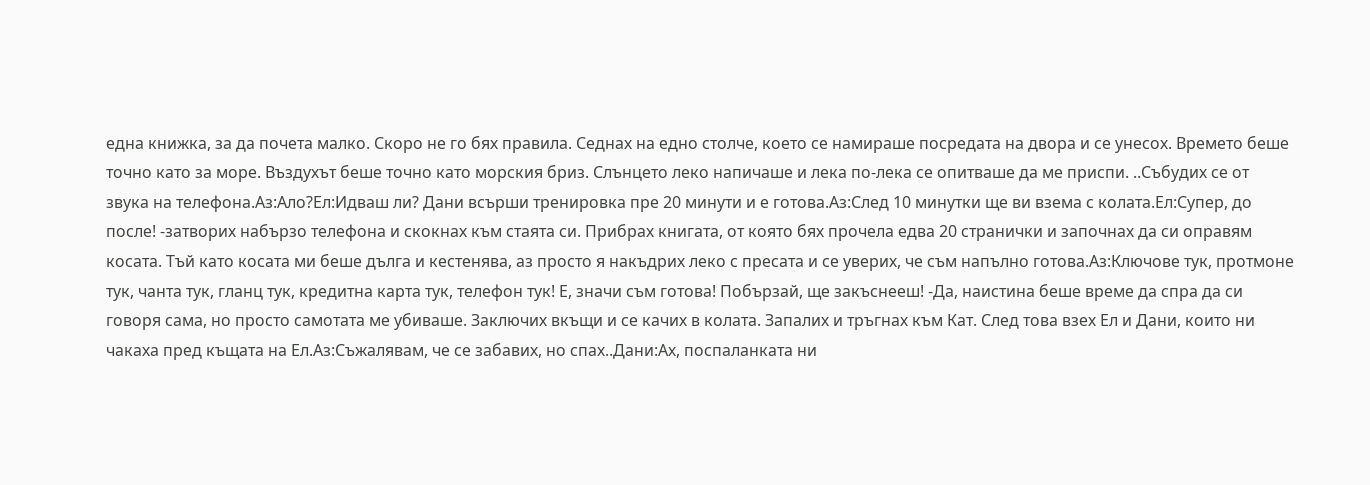една книжка, за да почета малко. Скоро не го бях правила. Седнах на едно столче, което се намираше посредата на двора и се унесох. Времето беше точно като за море. Въздухът беше точно като морския бриз. Слънцето леко напичаше и лека по-лека се опитваше да ме приспи. ..Събудих се от звука на телефона.Аз:Ало?Ел:Идваш ли? Дани всърши тренировка пре 20 минути и е готова.Аз:След 10 минутки ще ви взема с колата.Ел:Супер, до после! -затворих набързо телефона и скокнах към стаята си. Прибрах книгата, от която бях прочела едва 20 странички и започнах да си оправям косата. Тъй като косата ми беше дълга и кестенява, аз просто я накъдрих леко с пресата и се уверих, че съм напълно готова.Аз:Ключове тук, протмоне тук, чанта тук, гланц тук, кредитна карта тук, телефон тук! Е, значи съм готова! Побързай, ще закъснееш! -Да, наистина беше време да спра да си говоря сама, но просто самотата ме убиваше. Заключих вкъщи и се качих в колата. Запалих и тръгнах към Кат. След това взех Ел и Дани, които ни чакаха пред къщата на Ел.Аз:Съжалявам, че се забавих, но спах..Дани:Ах, поспаланката ни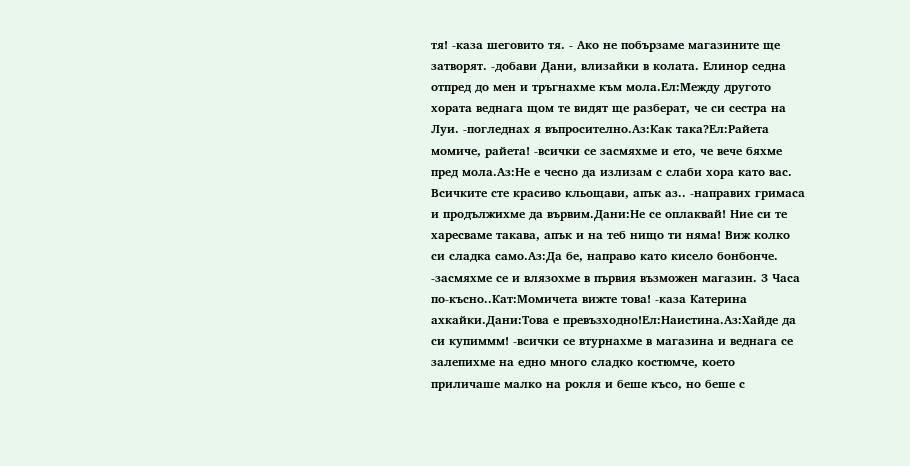тя! -каза шеговито тя. - Ако не побързаме магазините ще затворят. -добави Дани, влизайки в колата. Елинор седна отпред до мен и тръгнахме към мола.Ел:Между другото хората веднага щом те видят ще разберат, че си сестра на Луи. -погледнах я въпросително.Аз:Как така?Ел:Райета момиче, райета! -всички се засмяхме и ето, че вече бяхме пред мола.Аз:Не е чесно да излизам с слаби хора като вас. Всичките сте красиво кльощави, апък аз.. -направих гримаса и продължихме да вървим.Дани:Не се оплаквай! Ние си те харесваме такава, апък и на теб нищо ти няма! Виж колко си сладка само.Аз:Да бе, направо като кисело бонбонче. -засмяхме се и влязохме в първия възможен магазин. 3 Часа по-късно..Кат:Момичета вижте това! -каза Катерина ахкайки.Дани:Това е превъзходно!Ел:Наистина.Аз:Хайде да си купиммм! -всички се втурнахме в магазина и веднага се залепихме на едно много сладко костюмче, което приличаше малко на рокля и беше късо, но беше с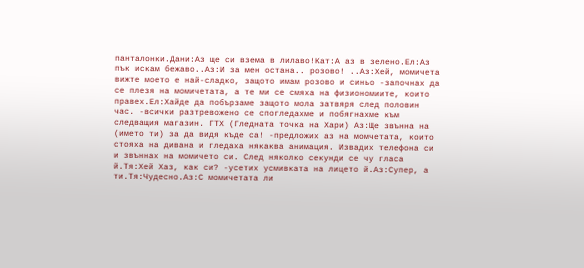панталонки.Дани:Аз ще си взема в лилаво!Кат:А аз в зелено.Ел:Аз пък искам бежаво..Аз:И за мен остана.. розово! ..Аз:Хей, момичета вижте моето е най-сладко, защото имам розово и синьо -започнах да се плезя на момичетата, а те ми се смяха на физиономиите, които правех.Ел:Хайде да побързаме защото мола затвяря след половин час. -всички разтревожено се спогледахме и побягнахме към следващия магазин. ГТХ (Гледната точка на Хари) Аз:Ще звънна на (името ти) за да видя къде са! -предложих аз на момчетата, които стояха на дивана и гледаха някаква анимация. Извадих телефона си и звъннах на момичето си. След няколко секунди се чу гласа й.Тя:Хей Хаз, как си? -усетих усмивката на лицето й.Аз:Супер, а ти.Тя:Чудесно.Аз:С момичетата ли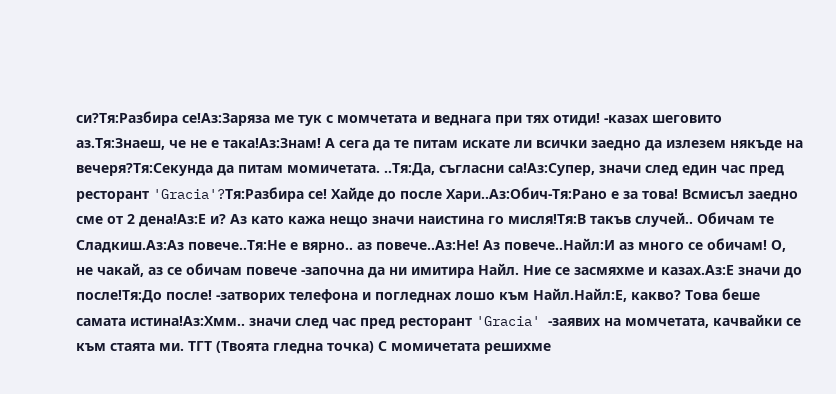си?Тя:Разбира се!Аз:Заряза ме тук с момчетата и веднага при тях отиди! -казах шеговито аз.Тя:Знаеш, че не е така!Аз:Знам! А сега да те питам искате ли всички заедно да излезем някъде на вечеря?Тя:Секунда да питам момичетата. ..Тя:Да, съгласни са!Аз:Супер, значи след един час пред ресторант 'Gracia'?Тя:Разбира се! Хайде до после Хари..Аз:Обич-Тя:Рано е за това! Всмисъл заедно сме от 2 дена!Аз:Е и? Аз като кажа нещо значи наистина го мисля!Тя:В такъв случей.. Обичам те Сладкиш.Аз:Аз повече..Тя:Не е вярно.. аз повече..Аз:Не! Аз повече..Найл:И аз много се обичам! О, не чакай, аз се обичам повече -започна да ни имитира Найл. Ние се засмяхме и казах.Аз:Е значи до после!Тя:До после! -затворих телефона и погледнах лошо към Найл.Найл:Е, какво? Това беше самата истина!Аз:Хмм.. значи след час пред ресторант 'Gracia' -заявих на момчетата, качвайки се към стаята ми. ТГТ (Твоята гледна точка) С момичетата решихме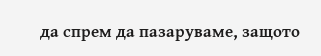да спрем да пазаруваме, защото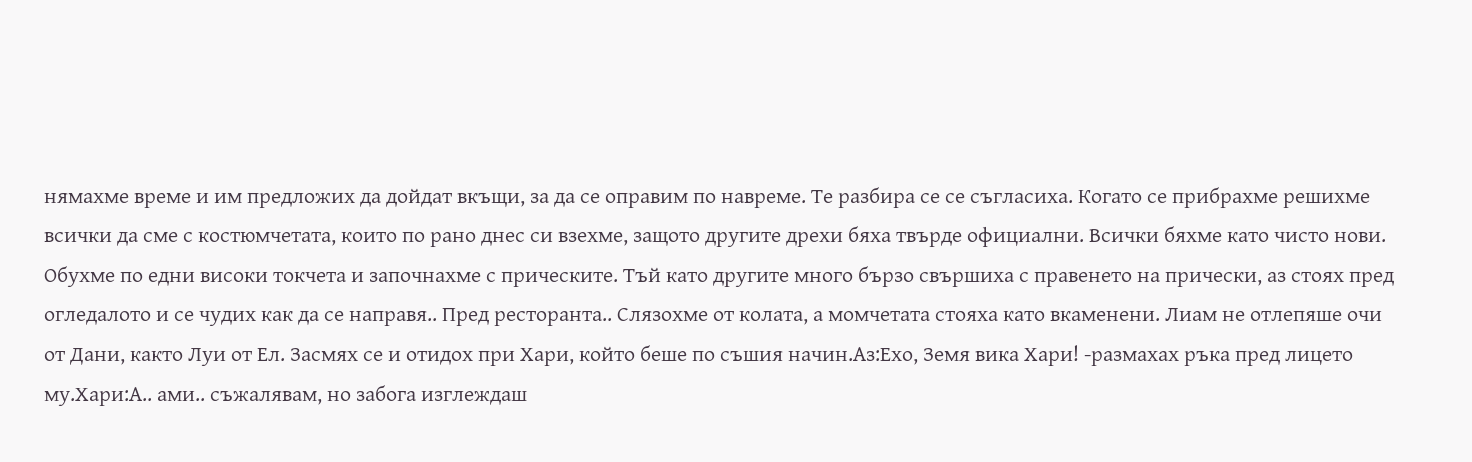нямахме време и им предложих да дойдат вкъщи, за да се оправим по навреме. Те разбира се се съгласиха. Когато се прибрахме решихме всички да сме с костюмчетата, които по рано днес си взехме, защото другите дрехи бяха твърде официални. Всички бяхме като чисто нови. Обухме по едни високи токчета и започнахме с прическите. Тъй като другите много бързо свършиха с правенето на прически, аз стоях пред огледалото и се чудих как да се направя.. Пред ресторанта.. Слязохме от колата, а момчетата стояха като вкаменени. Лиам не отлепяше очи от Дани, както Луи от Ел. Засмях се и отидох при Хари, който беше по съшия начин.Аз:Ехо, Земя вика Хари! -размахах ръка пред лицето му.Хари:А.. ами.. съжалявам, но забога изглеждаш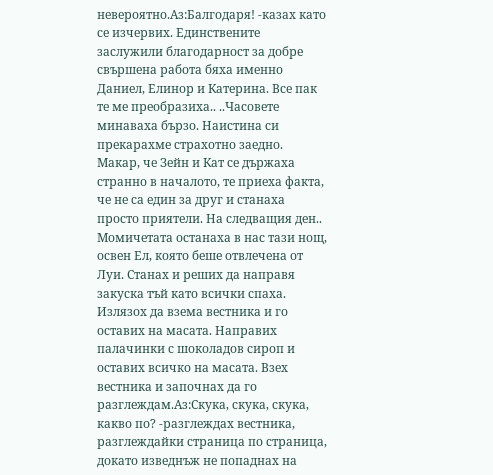невероятно.Аз:Балгодаря! -казах като се изчервих. Единствените заслужили благодарност за добре свършена работа бяха именно Даниел, Елинор и Катерина. Все пак те ме преобразиха.. ..Часовете минаваха бързо. Наистина си прекарахме страхотно заедно. Макар, че Зейн и Кат се държаха странно в началото, те приеха факта, че не са един за друг и станаха просто приятели. На следващия ден.. Момичетата останаха в нас тази нощ, освен Ел, която беше отвлечена от Луи. Станах и реших да направя закуска тъй като всички спаха. Излязох да взема вестника и го оставих на масата. Направих палачинки с шоколадов сироп и оставих всичко на масата. Взех вестника и започнах да го разглеждам.Аз:Скука, скука, скука, какво по? -разглеждах вестника, разглеждайки страница по страница, докато изведнъж не попаднах на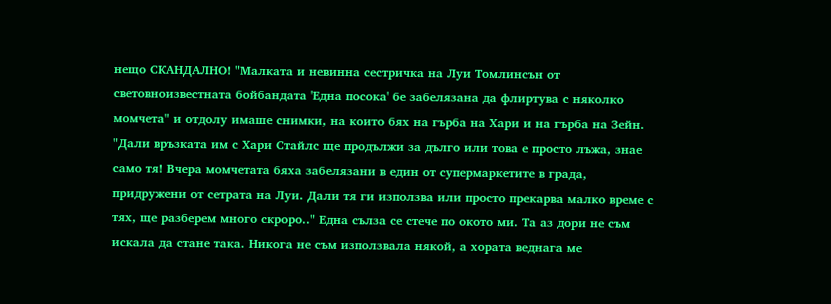нещо СКАНДАЛНО! "Малката и невинна сестричка на Луи Томлинсън от световноизвестната бойбандата 'Една посока' бе забелязана да флиртува с няколко момчета" и отдолу имаше снимки, на които бях на гърба на Хари и на гърба на Зейн. "Дали връзката им с Хари Стайлс ще продължи за дълго или това е просто лъжа, знае само тя! Вчера момчетата бяха забелязани в един от супермаркетите в града, придружени от сетрата на Луи. Дали тя ги използва или просто прекарва малко време с тях, ще разберем много скроро.." Една сълза се стече по окото ми. Та аз дори не съм искала да стане така. Никога не съм използвала някой, а хората веднага ме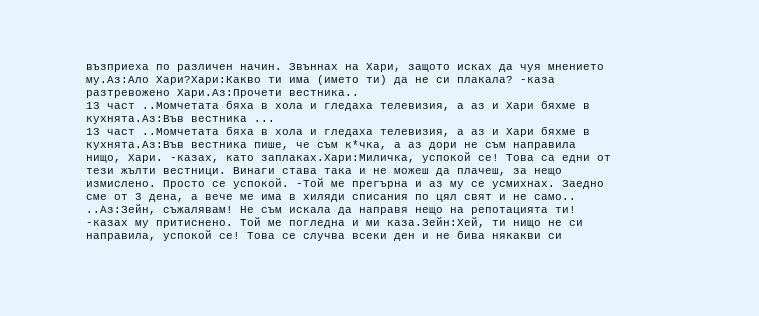възприеха по различен начин. Звъннах на Хари, защото исках да чуя мнението му.Аз:Ало Хари?Хари:Какво ти има (името ти) да не си плакала? -каза разтревожено Хари.Аз:Прочети вестника..
13 част ..Момчетата бяха в хола и гледаха телевизия, а аз и Хари бяхме в кухнята.Аз:Във вестника ...
13 част ..Момчетата бяха в хола и гледаха телевизия, а аз и Хари бяхме в кухнята.Аз:Във вестника пише, че съм к*чка, а аз дори не съм направила нищо, Хари. -казах, като заплаках.Хари:Миличка, успокой се! Това са едни от тези жълти вестници. Винаги става така и не можеш да плачеш, за нещо измислено. Просто се успокой. -Той ме прегърна и аз му се усмихнах. Заедно сме от 3 дена, а вече ме има в хиляди списания по цял свят и не само.. ..Аз:Зейн, съжалявам! Не съм искала да направя нещо на репотацията ти! -казах му притиснено. Той ме погледна и ми каза.Зейн:Хей, ти нищо не си направила, успокой се! Това се случва всеки ден и не бива някакви си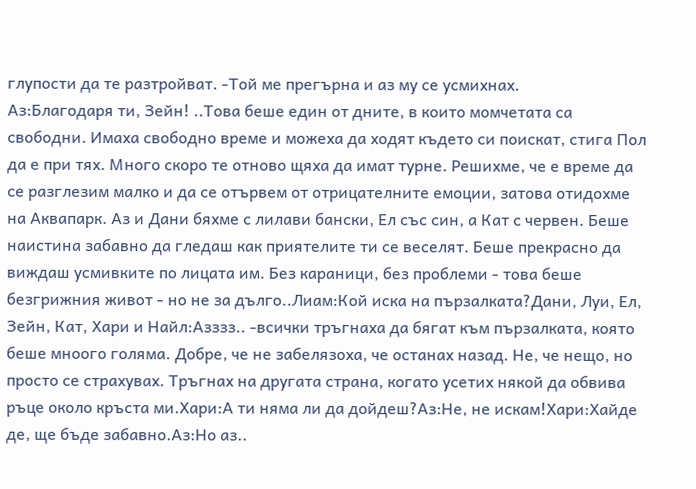глупости да те разтройват. -Той ме прегърна и аз му се усмихнах.
Аз:Благодаря ти, Зейн! ..Това беше един от дните, в които момчетата са свободни. Имаха свободно време и можеха да ходят където си поискат, стига Пол да е при тях. Много скоро те отново щяха да имат турне. Решихме, че е време да се разглезим малко и да се отървем от отрицателните емоции, затова отидохме на Аквапарк. Аз и Дани бяхме с лилави бански, Ел със син, а Кат с червен. Беше наистина забавно да гледаш как приятелите ти се веселят. Беше прекрасно да виждаш усмивките по лицата им. Без караници, без проблеми - това беше безгрижния живот - но не за дълго..Лиам:Кой иска на пързалката?Дани, Луи, Ел, Зейн, Кат, Хари и Найл:Азззз.. -всички тръгнаха да бягат към пързалката, която беше мноого голяма. Добре, че не забелязоха, че останах назад. Не, че нещо, но просто се страхувах. Тръгнах на другата страна, когато усетих някой да обвива ръце около кръста ми.Хари:А ти няма ли да дойдеш?Аз:Не, не искам!Хари:Хайде де, ще бъде забавно.Аз:Но аз..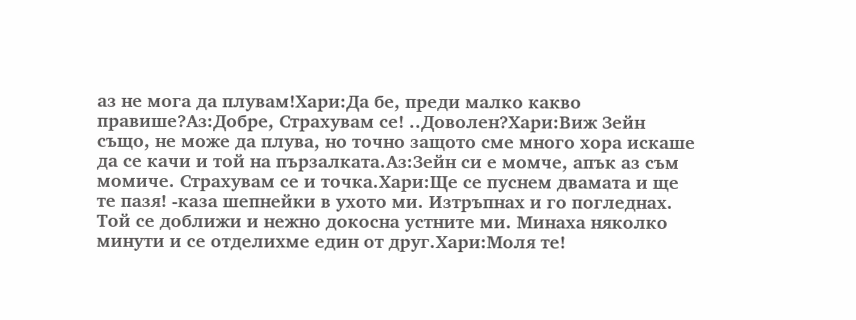аз не мога да плувам!Хари:Да бе, преди малко какво правише?Аз:Добре, Страхувам се! ..Доволен?Хари:Виж Зейн също, не може да плува, но точно защото сме много хора искаше да се качи и той на пързалката.Аз:Зейн си е момче, апък аз съм момиче. Страхувам се и точка.Хари:Ще се пуснем двамата и ще те пазя! -каза шепнейки в ухото ми. Изтръпнах и го погледнах. Той се доближи и нежно докосна устните ми. Минаха няколко минути и се отделихме един от друг.Хари:Моля те!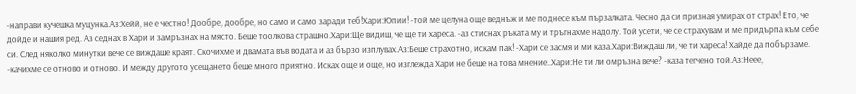-направи кучешка муцунка.Аз:Хейй, не е честно! Дообре, дообре, но само и само заради теб!Хари:Юпии! -той ме целуна още веднъж и ме поднесе към пързалката. Чесно да си призная умирах от страх! Ето, че дойде и нашия ред. Аз седнах в Хари и замръзнах на място. Беше тоолкова страшно.Хари:Ще видиш, че ще ти хареса. -аз стиснах ръката му и тръгнахме надолу. Той усети, че се страхувам и ме придърпа към себе си. След няколко минутки вече се виждаше краят. Скочихме и двамата във водата и аз бързо изплувах.Аз:Беше страхотно, искам пак! -Хари се засмя и ми каза.Хари:Виждаш ли, че ти хареса! Хайде да побързаме. -качихме се отново и отново. И между другото усещането беше много приятно. Исках още и още, но изглежда Хари не беше на това мнение..Хари:Не ти ли омръзна вече? -каза тегчено той.Аз:Неее,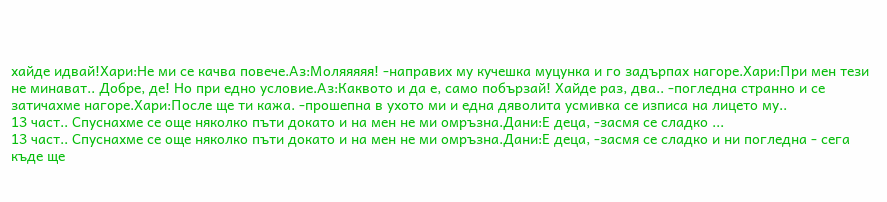хайде идвай!Хари:Не ми се качва повече.Аз:Моляяяяя! -направих му кучешка муцунка и го задърпах нагоре.Хари:При мен тези не минават.. Добре, де! Но при едно условие.Аз:Каквото и да е, само побързай! Хайде раз, два.. -погледна странно и се затичахме нагоре.Хари:После ще ти кажа. -прошепна в ухото ми и една дяволита усмивка се изписа на лицето му..
13 част.. Спуснахме се още няколко пъти докато и на мен не ми омръзна.Дани:Е деца, -засмя се сладко ...
13 част.. Спуснахме се още няколко пъти докато и на мен не ми омръзна.Дани:Е деца, -засмя се сладко и ни погледна - сега къде ще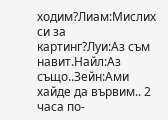ходим?Лиам:Мислих си за картинг?Луи:Аз съм навит.Найл:Аз също..Зейн:Ами хайде да вървим.. 2 часа по-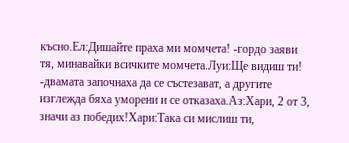късно.Ел:Дишайте праха ми момчета! -гордо заяви тя, минавайки всичките момчета.Луи:Ще видиш ти! -двамата започнаха да се състезават, а другите изглежда бяха уморени и се отказаха.Аз:Хари, 2 от 3, значи аз победих!Хари:Така си мислиш ти,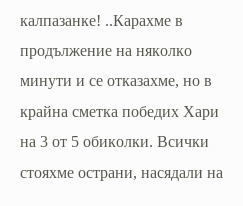калпазанке! ..Карахме в продължение на няколко минути и се отказахме, но в крайна сметка победих Хари на 3 от 5 обиколки. Всички стояхме острани, насядали на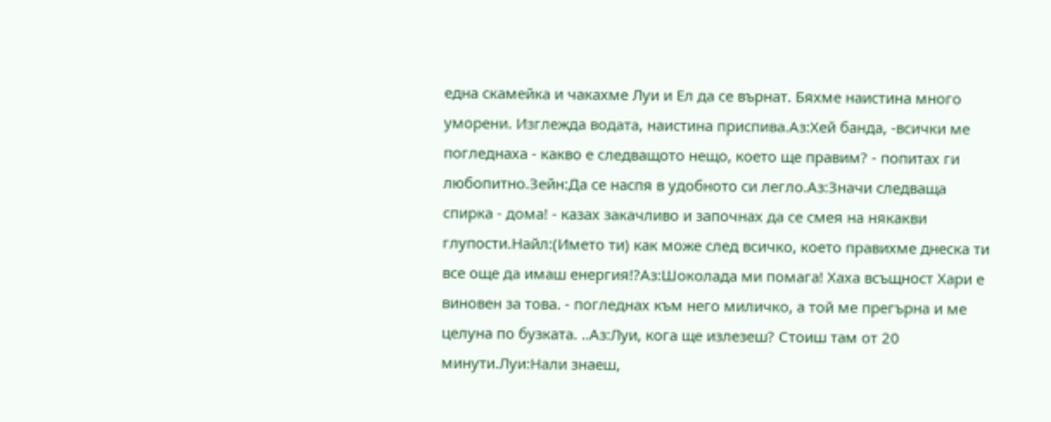една скамейка и чакахме Луи и Ел да се върнат. Бяхме наистина много уморени. Изглежда водата, наистина приспива.Аз:Хей банда, -всички ме погледнаха - какво е следващото нещо, което ще правим? - попитах ги любопитно.Зейн:Да се наспя в удобното си легло.Аз:Значи следваща спирка - дома! - казах закачливо и започнах да се смея на някакви глупости.Найл:(Името ти) как може след всичко, което правихме днеска ти все още да имаш енергия!?Аз:Шоколада ми помага! Хаха всъщност Хари е виновен за това. - погледнах към него миличко, а той ме прегърна и ме целуна по бузката. ..Аз:Луи, кога ще излезеш? Стоиш там от 20 минути.Луи:Нали знаеш,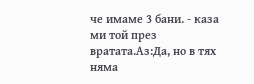че имаме 3 бани. - каза ми той през вратата.Аз:Да, но в тях няма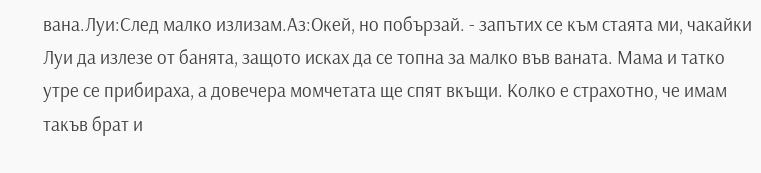вана.Луи:След малко излизам.Аз:Окей, но побързай. - запътих се към стаята ми, чакайки Луи да излезе от банята, защото исках да се топна за малко във ваната. Мама и татко утре се прибираха, а довечера момчетата ще спят вкъщи. Колко е страхотно, че имам такъв брат и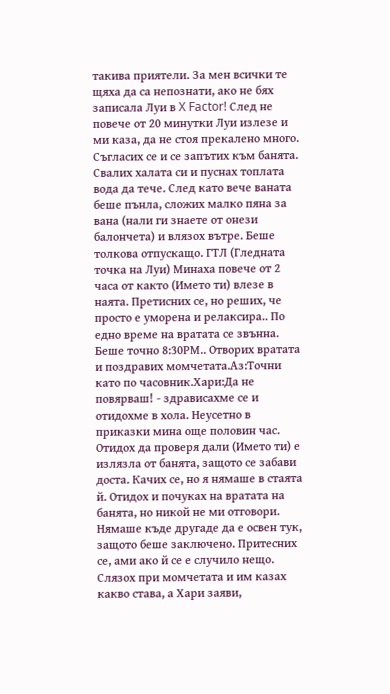такива приятели. За мен всички те щяха да са непознати, ако не бях записала Луи в X Factor! След не повече от 20 минутки Луи излезе и ми каза, да не стоя прекалено много. Съгласих се и се запътих към банята. Свалих халата си и пуснах топлата вода да тече. След като вече ваната беше пънла, сложих малко пяна за вана (нали ги знаете от онези балончета) и влязох вътре. Беше толкова отпускащо. ГТЛ (Гледната точка на Луи) Минаха повече от 2 часа от както (Името ти) влезе в наята. Претисних се, но реших, че просто е уморена и релаксира.. По едно време на вратата се звънна. Беше точно 8:30РМ.. Отворих вратата и поздравих момчетата.Аз:Точни като по часовник.Хари:Да не повярваш! - здрависахме се и отидохме в хола. Неусетно в приказки мина още половин час. Отидох да проверя дали (Името ти) е излязла от банята, защото се забави доста. Качих се, но я нямаше в стаята й. Отидох и почуках на вратата на банята, но никой не ми отговори. Нямаше къде другаде да е освен тук, защото беше заключено. Притесних се, ами ако й се е случило нещо. Слязох при момчетата и им казах какво става, а Хари заяви,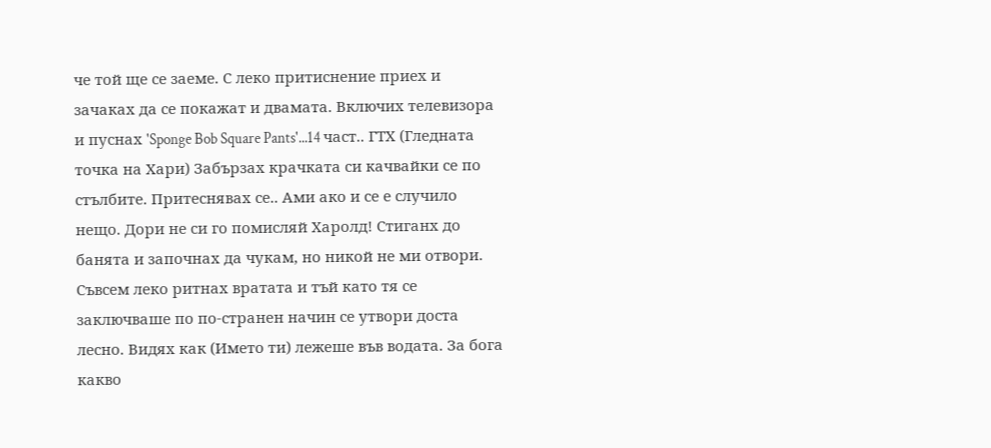че той ще се заеме. С леко притиснение приех и зачаках да се покажат и двамата. Включих телевизора и пуснах 'Sponge Bob Square Pants'...14 част.. ГТХ (Гледната точка на Хари) Забързах крачката си качвайки се по стълбите. Притеснявах се.. Ами ако и се е случило нещо. Дори не си го помисляй Харолд! Стиганх до банята и започнах да чукам, но никой не ми отвори. Съвсем леко ритнах вратата и тъй като тя се заключваше по по-странен начин се утвори доста лесно. Видях как (Името ти) лежеше във водата. За бога какво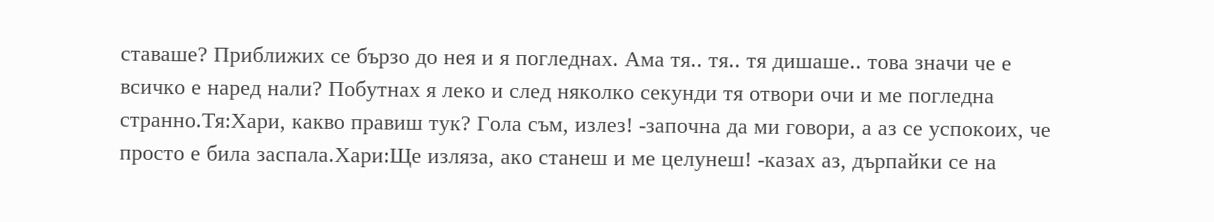ставаше? Приближих се бързо до нея и я погледнах. Ама тя.. тя.. тя дишаше.. това значи че е всичко е наред нали? Побутнах я леко и след няколко секунди тя отвори очи и ме погледна странно.Тя:Хари, какво правиш тук? Гола съм, излез! -започна да ми говори, а аз се успокоих, че просто е била заспала.Хари:Ще изляза, ако станеш и ме целунеш! -казах аз, дърпайки се на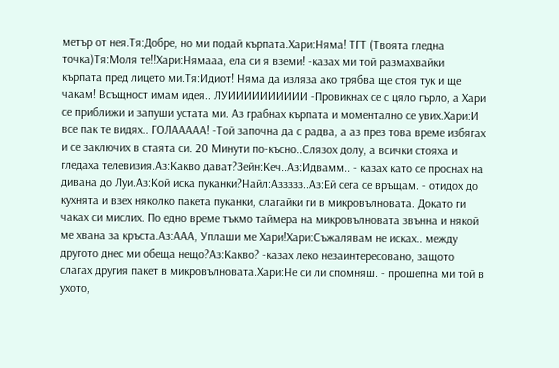метър от нея.Тя:Добре, но ми подай кърпата.Хари:Няма! ТГТ (Твоята гледна точка)Тя:Моля те!!Хари:Нямааа, ела си я вземи! -казах ми той размахвайки кърпата пред лицето ми.Тя:Идиот! Няма да изляза ако трябва ще стоя тук и ще чакам! Всъщност имам идея.. ЛУИИИИИИИИИИ -Провикнах се с цяло гърло, а Хари се приближи и запуши устата ми. Аз грабнах кърпата и моментално се увих.Хари:И все пак те видях.. ГОЛААААА! -Той започна да с радва, а аз през това време избягах и се заключих в стаята си. 20 Минути по-късно..Слязох долу, а всички стояха и гледаха телевизия.Аз:Какво дават?Зейн:Кеч..Аз:Идвамм.. - казах като се проснах на дивана до Луи.Аз:Кой иска пуканки?Найл:Аззззз..Аз:Ей сега се връщам. - отидох до кухнята и взех няколко пакета пуканки, слагайки ги в микровълновата. Докато ги чаках си мислих. По едно време тъкмо таймера на микровълновата звънна и някой ме хвана за кръста.Аз:ААА, Уплаши ме Хари!Хари:Съжалявам не исках.. между другото днес ми обеща нещо?Аз:Какво? -казах леко незаинтересовано, защото слагах другия пакет в микровълновата.Хари:Не си ли спомняш. - прошепна ми той в ухото,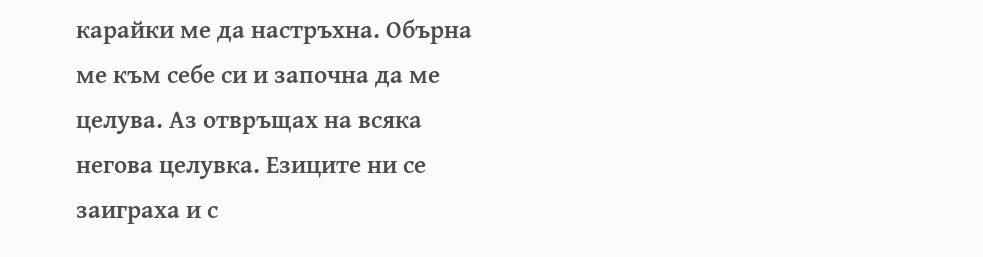карайки ме да настръхна. Обърна ме към себе си и започна да ме целува. Аз отвръщах на всяка негова целувка. Езиците ни се заиграха и с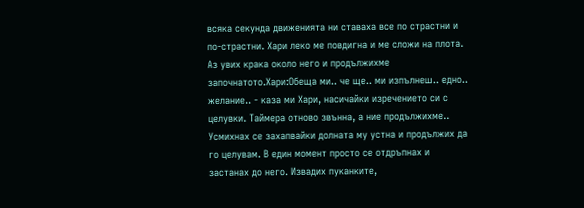всяка секунда движенията ни ставаха все по страстни и по-страстни. Хари леко ме повдигна и ме сложи на плота. Аз увих крака около него и продължихме започнатото.Хари:Обеща ми.. че ще.. ми изпълнеш.. едно.. желание.. - каза ми Хари, насичайки изречението си с целувки. Таймера отново звънна, а ние продължихме.. Усмихнах се захапвайки долната му устна и продължих да го целувам. В един момент просто се отдръпнах и застанах до него. Извадих пуканките,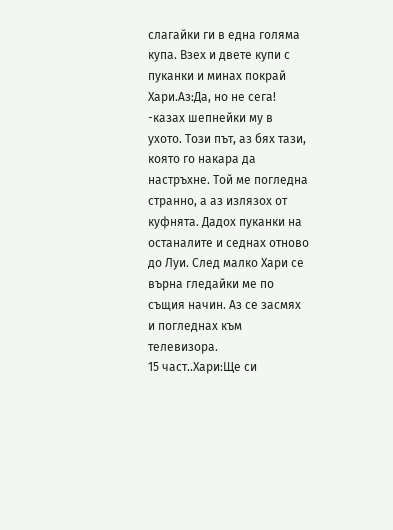слагайки ги в една голяма купа. Взех и двете купи с пуканки и минах покрай Хари.Аз:Да, но не сега! -казах шепнейки му в ухото. Този път, аз бях тази, която го накара да настръхне. Той ме погледна странно, а аз излязох от куфнята. Дадох пуканки на останалите и седнах отново до Луи. След малко Хари се върна гледайки ме по същия начин. Аз се засмях и погледнах към телeвизора.
15 част..Хари:Ще си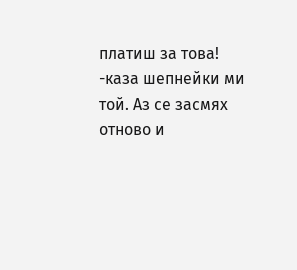платиш за това! -каза шепнейки ми той. Аз се засмях отново и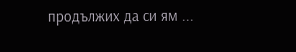продължих да си ям ...